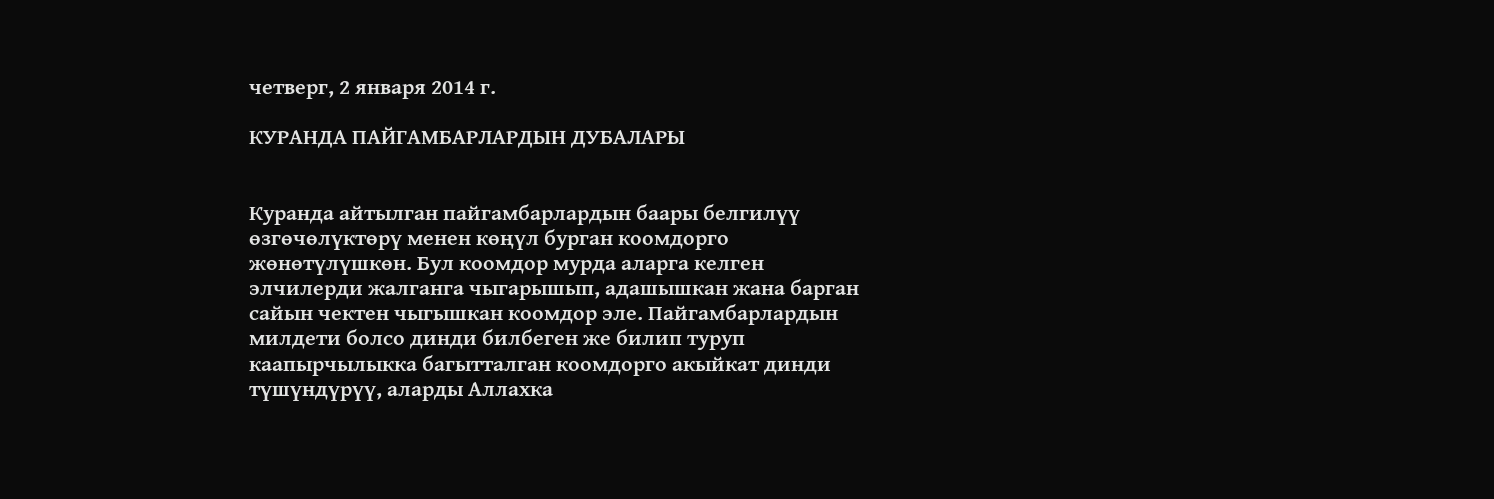четверг, 2 января 2014 г.

КУРАНДА ПАЙГАМБАРЛАРДЫН ДУБАЛАРЫ


Куранда айтылган пайгамбарлардын баары белгилүү өзгөчөлүктөрү менен көңүл бурган коомдорго жөнөтүлүшкөн. Бул коомдор мурда аларга келген элчилерди жалганга чыгарышып, адашышкан жана барган сайын чектен чыгышкан коомдор эле. Пайгамбарлардын милдети болсо динди билбеген же билип туруп каапырчылыкка багытталган коомдорго акыйкат динди түшүндүрүү, аларды Аллахка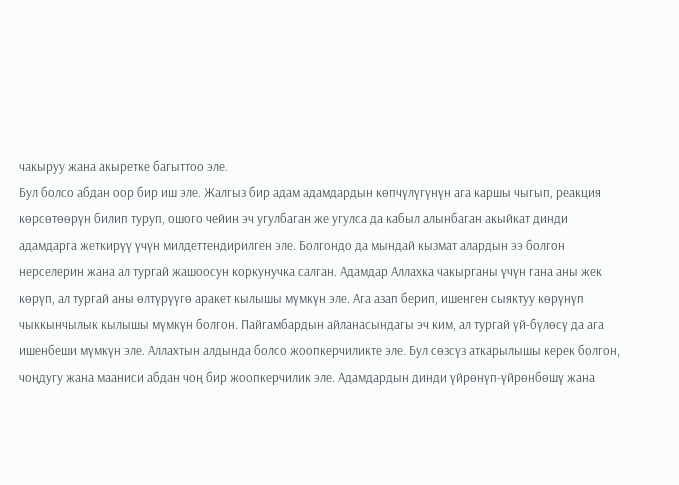чакыруу жана акыретке багыттоо эле.
Бул болсо абдан оор бир иш эле. Жалгыз бир адам адамдардын көпчүлүгүнүн ага каршы чыгып, реакция көрсөтөөрүн билип туруп, ошого чейин эч угулбаган же угулса да кабыл алынбаган акыйкат динди адамдарга жеткирүү үчүн милдеттендирилген эле. Болгондо да мындай кызмат алардын ээ болгон нерселерин жана ал тургай жашоосун коркунучка салган. Адамдар Аллахка чакырганы үчүн гана аны жек көрүп, ал тургай аны өлтүрүүгө аракет кылышы мүмкүн эле. Ага азап берип, ишенген сыяктуу көрүнүп чыккынчылык кылышы мүмкүн болгон. Пайгамбардын айланасындагы эч ким, ал тургай үй-бүлөсү да ага ишенбеши мүмкүн эле. Аллахтын алдында болсо жоопкерчиликте эле. Бул сөзсүз аткарылышы керек болгон, чоңдугу жана мааниси абдан чоң бир жоопкерчилик эле. Адамдардын динди үйрөнүп-үйрөнбөшү жана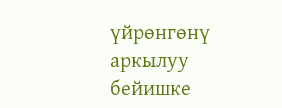үйрөнгөнү аркылуу бейишке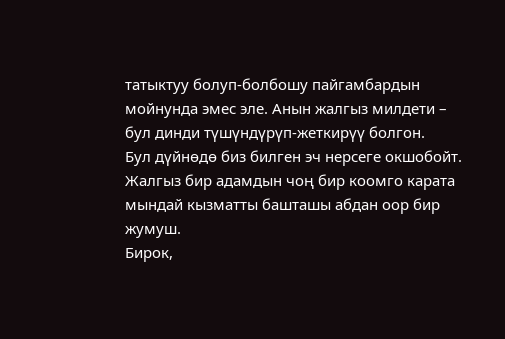татыктуу болуп-болбошу пайгамбардын мойнунда эмес эле. Анын жалгыз милдети – бул динди түшүндүрүп-жеткирүү болгон.
Бул дүйнөдө биз билген эч нерсеге окшобойт. Жалгыз бир адамдын чоң бир коомго карата мындай кызматты башташы абдан оор бир жумуш.
Бирок,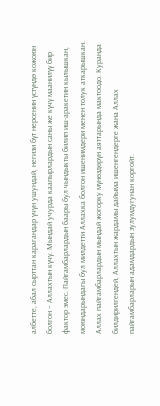албетте, абал сырттан карагандар үчүн ушундай, негизи бүт нерсенин үстүндө кожоюн болгон – Аллахтын күчү. Мындай учурда каапырлардын саны же күчү маанилүү бир фактор эмес. Пайгамбарлардын баары бул чындыкты билип иш-аракетин кылышкан, моюндарындагы бул милдетти Аллахка болгон ишенимдери менен толук аткарышкан. Аллах пайгамбарлардын мындай жогорку мүнөздөрүн аяттарында мактоодо. Куранда билдирилгендей, Аллахтын жардамы дайыма ишенгендерге жана Аллах пайгамбарларын адамдардын зулумдугунан коргойт.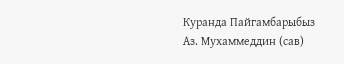Куранда Пайгамбарыбыз Аз. Мухаммеддин (сав)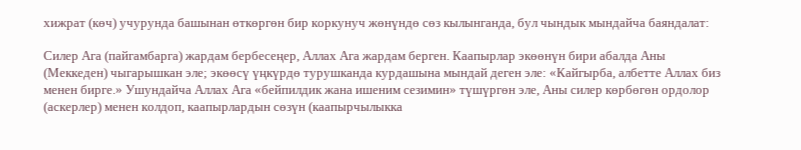хижрат (көч) учурунда башынан өткөргөн бир коркунуч жөнүндө сөз кылынганда, бул чындык мындайча баяндалат:

Силер Ага (пайгамбарга) жардам бербесеңер, Аллах Ага жардам берген. Каапырлар экөөнүн бири абалда Аны (Меккеден) чыгарышкан эле; экөөсү үңкүрдө турушканда курдашына мындай деген эле: «Кайгырба, албетте Аллах биз менен бирге.» Ушундайча Аллах Ага «бейпилдик жана ишеним сезимин» түшүргөн эле, Аны силер көрбөгөн ордолор (аскерлер) менен колдоп, каапырлардын сөзүн (каапырчылыкка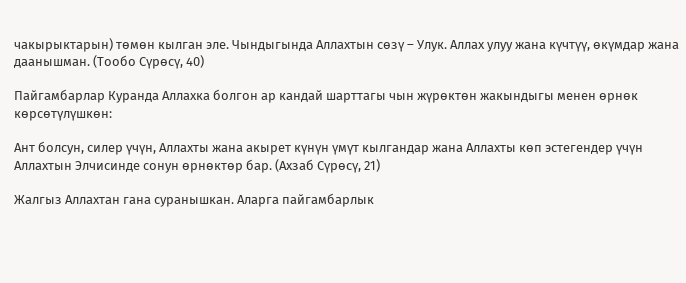чакырыктарын) төмөн кылган эле. Чындыгында Аллахтын сөзү – Улук. Аллах улуу жана күчтүү, өкүмдар жана даанышман. (Тообо Сүрөсү, 40)

Пайгамбарлар Куранда Аллахка болгон ар кандай шарттагы чын жүрөктөн жакындыгы менен өрнөк көрсөтүлүшкөн:

Ант болсун, силер үчүн, Аллахты жана акырет күнүн үмүт кылгандар жана Аллахты көп эстегендер үчүн Аллахтын Элчисинде сонун өрнөктөр бар. (Ахзаб Сүрөсү, 21)

Жалгыз Аллахтан гана суранышкан. Аларга пайгамбарлык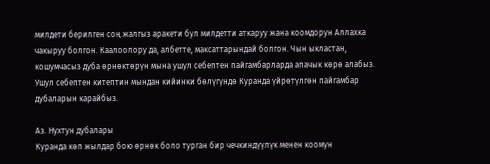милдети берилген соң жалгыз аракети бул милдетти аткаруу жана коомдорун Аллахка чакыруу болгон. Каалоолору да, албетте, максаттарындай болгон. Чын ыкластан, кошумчасыз дуба өрнөктөрүн мына ушул себептен пайгамбарларда апачык көрө алабыз.
Ушул себептен китептин мындан кийинки бөлүгүндө Куранда үйрөтүлгөн пайгамбар дубаларын карайбыз.

Аз. Нухтун дубалары
Куранда көп жылдар бою өрнөк боло турган бир чечкиндүүлүк менен коомун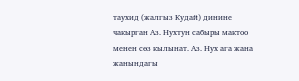таухид (жалгыз Кудай) динине чакырган Аз. Нухтун сабыры мактоо менен сөз кылынат. Аз. Нух ага жана жанындагы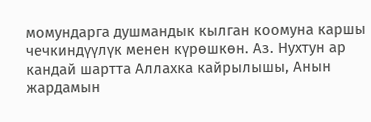момундарга душмандык кылган коомуна каршы чечкиндүүлүк менен күрөшкөн. Аз. Нухтун ар кандай шартта Аллахка кайрылышы, Анын жардамын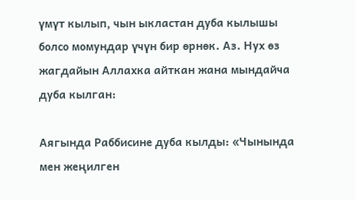үмүт кылып, чын ыкластан дуба кылышы болсо момундар үчүн бир өрнөк. Аз. Нух өз жагдайын Аллахка айткан жана мындайча дуба кылган:

Аягында Раббисине дуба кылды: «Чынында мен жеңилген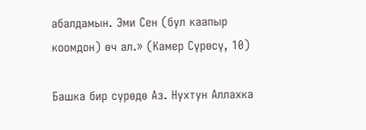абалдамын. Эми Сен (бул каапыр коомдон) өч ал.» (Камер Сүрөсү, 10)

Башка бир сүрөдө Аз. Нухтун Аллахка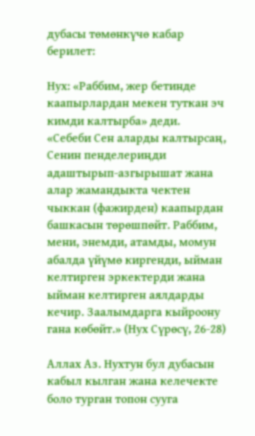дубасы төмөнкүчө кабар берилет:

Нух: «Раббим, жер бетинде каапырлардан мекен туткан эч кимди калтырба» деди. «Себеби Сен аларды калтырсаң, Сенин пенделериңди адаштырып-азгырышат жана алар жамандыкта чектен чыккан (фажирден) каапырдан башкасын төрөшпөйт. Раббим, мени, энемди, атамды, момун абалда үйүмө киргенди, ыйман келтирген эркектерди жана ыйман келтирген аялдарды кечир. Заалымдарга кыйроону гана көбөйт.» (Нух Сүрөсү, 26-28)

Аллах Аз. Нухтун бул дубасын кабыл кылган жана келечекте боло турган топон сууга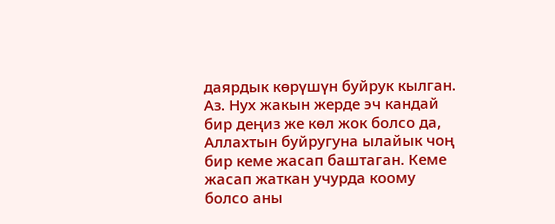даярдык көрүшүн буйрук кылган. Аз. Нух жакын жерде эч кандай бир деңиз же көл жок болсо да, Аллахтын буйругуна ылайык чоң бир кеме жасап баштаган. Кеме жасап жаткан учурда коому болсо аны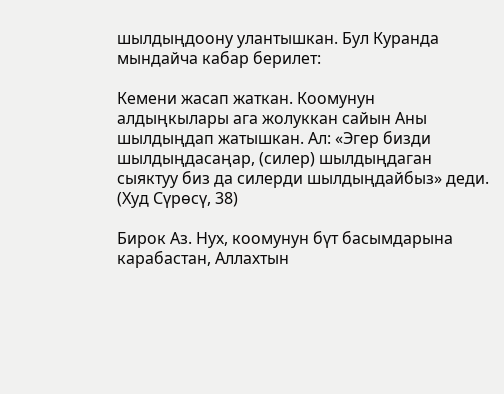шылдыңдоону улантышкан. Бул Куранда мындайча кабар берилет:

Кемени жасап жаткан. Коомунун алдыңкылары ага жолуккан сайын Аны шылдыңдап жатышкан. Ал: «Эгер бизди шылдыңдасаңар, (силер) шылдыңдаган сыяктуу биз да силерди шылдыңдайбыз» деди. (Худ Сүрөсү, 38)

Бирок Аз. Нух, коомунун бүт басымдарына карабастан, Аллахтын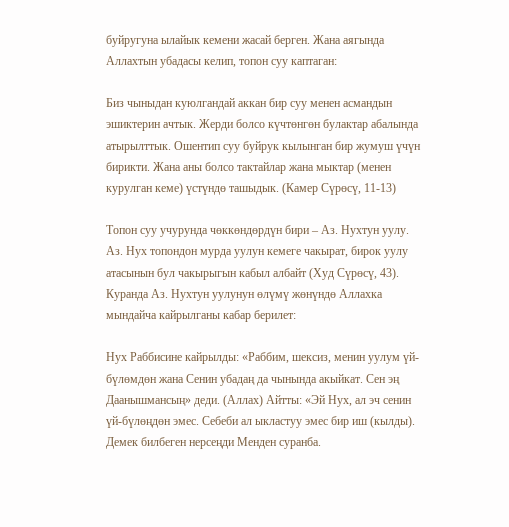буйругуна ылайык кемени жасай берген. Жана аягында Аллахтын убадасы келип, топон суу каптаган:

Биз чыныдан куюлгандай аккан бир суу менен асмандын эшиктерин ачтык. Жерди болсо күчтөнгөн булактар абалында атырылттык. Ошентип суу буйрук кылынган бир жумуш үчүн бирикти. Жана аны болсо тактайлар жана мыктар (менен курулган кеме) үстүндө ташыдык. (Камер Сүрөсү, 11-13)

Топон суу учурунда чөккөндөрдүн бири – Аз. Нухтун уулу. Аз. Нух топондон мурда уулун кемеге чакырат, бирок уулу атасынын бул чакырыгын кабыл албайт (Худ Сүрөсү, 43). Куранда Аз. Нухтун уулунун өлүмү жөнүндө Аллахка мындайча кайрылганы кабар берилет:

Нух Раббисине кайрылды: «Раббим, шексиз, менин уулум үй-бүлөмдөн жана Сенин убадаң да чынында акыйкат. Сен эң Даанышмансың» деди. (Аллах) Айтты: «Эй Нух, ал эч сенин үй-бүлөңдөн эмес. Себеби ал ыкластуу эмес бир иш (кылды). Демек билбеген нерсеңди Менден суранба.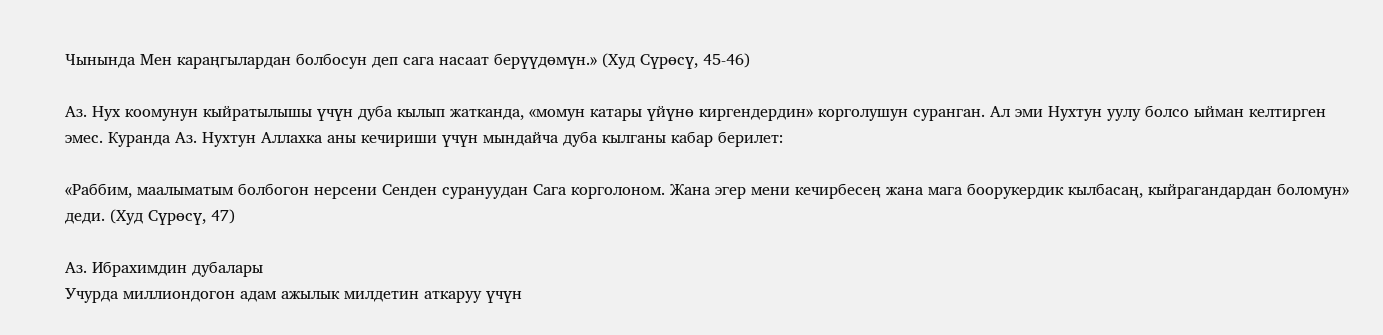Чынында Мен караңгылардан болбосун деп сага насаат берүүдөмүн.» (Худ Сүрөсү, 45-46)

Аз. Нух коомунун кыйратылышы үчүн дуба кылып жатканда, «момун катары үйүнө киргендердин» корголушун суранган. Ал эми Нухтун уулу болсо ыйман келтирген эмес. Куранда Аз. Нухтун Аллахка аны кечириши үчүн мындайча дуба кылганы кабар берилет:

«Раббим, маалыматым болбогон нерсени Сенден сурануудан Сага корголоном. Жана эгер мени кечирбесең жана мага боорукердик кылбасаң, кыйрагандардан боломун» деди. (Худ Сүрөсү, 47)

Аз. Ибрахимдин дубалары
Учурда миллиондогон адам ажылык милдетин аткаруу үчүн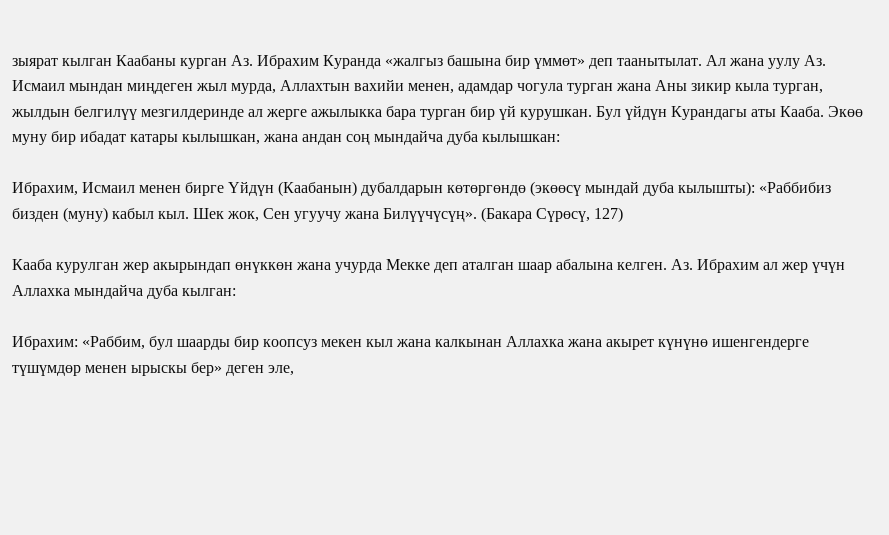зыярат кылган Каабаны курган Аз. Ибрахим Куранда «жалгыз башына бир үммөт» деп таанытылат. Ал жана уулу Аз. Исмаил мындан миңдеген жыл мурда, Аллахтын вахийи менен, адамдар чогула турган жана Аны зикир кыла турган, жылдын белгилүү мезгилдеринде ал жерге ажылыкка бара турган бир үй курушкан. Бул үйдүн Курандагы аты Кааба. Экөө муну бир ибадат катары кылышкан, жана андан соң мындайча дуба кылышкан:

Ибрахим, Исмаил менен бирге Үйдүн (Каабанын) дубалдарын көтөргөндө (экөөсү мындай дуба кылышты): «Раббибиз бизден (муну) кабыл кыл. Шек жок, Сен угуучу жана Билүүчүсүң». (Бакара Сүрөсү, 127)

Кааба курулган жер акырындап өнүккөн жана учурда Мекке деп аталган шаар абалына келген. Аз. Ибрахим ал жер үчүн Аллахка мындайча дуба кылган:

Ибрахим: «Раббим, бул шаарды бир коопсуз мекен кыл жана калкынан Аллахка жана акырет күнүнө ишенгендерге түшүмдөр менен ырыскы бер» деген эле,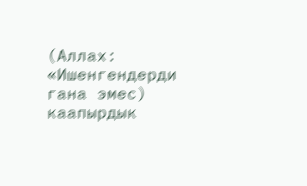(Аллах: «Ишенгендерди гана эмес) каапырдык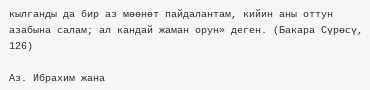кылганды да бир аз мөөнөт пайдалантам, кийин аны оттун азабына салам; ал кандай жаман орун» деген. (Бакара Сүрөсү, 126)

Аз. Ибрахим жана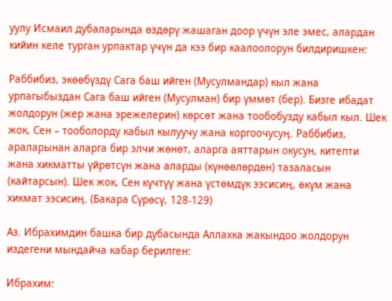уулу Исмаил дубаларында өздөрү жашаган доор үчүн эле эмес, алардан кийин келе турган урпактар үчүн да кээ бир каалоолорун билдиришкен:

Раббибиз, экөөбүздү Сага баш ийген (Мусулмандар) кыл жана урпагыбыздан Сага баш ийген (Мусулман) бир үммөт (бер). Бизге ибадат жолдорун (жер жана эрежелерин) көрсөт жана тообобузду кабыл кыл. Шек жок, Сен – тооболорду кабыл кылуучу жана коргоочусуң. Раббибиз, араларынан аларга бир элчи жөнөт, аларга аяттарын окусун, китепти жана хикматты үйрөтсүн жана аларды (күнөөлөрдөн) тазаласын (кайтарсын). Шек жок, Сен күчтүү жана үстөмдүк ээсисиң, өкүм жана хикмат ээсисиң. (Бакара Сүрөсү, 128-129)

Аз. Ибрахимдин башка бир дубасында Аллахка жакындоо жолдорун издегени мындайча кабар берилген:

Ибрахим: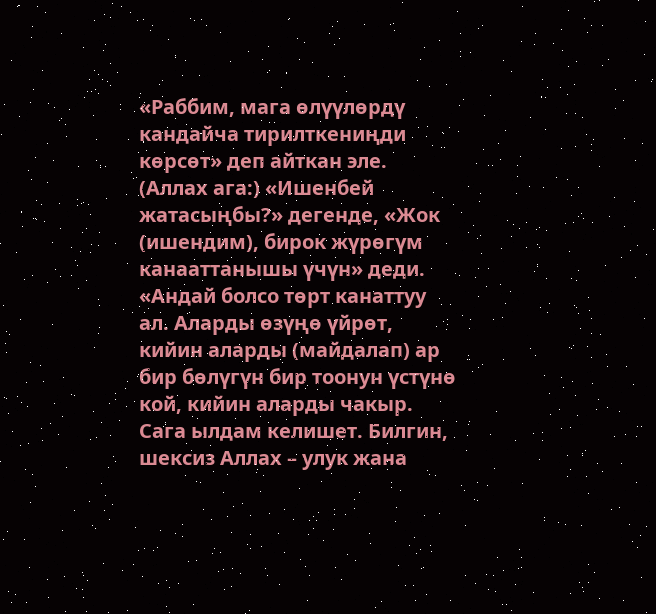«Раббим, мага өлүүлөрдү кандайча тирилткениңди көрсөт» деп айткан эле. (Аллах ага:) «Ишенбей жатасыңбы?» дегенде, «Жок (ишендим), бирок жүрөгүм канааттанышы үчүн» деди. «Андай болсо төрт канаттуу ал. Аларды өзүңө үйрөт, кийин аларды (майдалап) ар бир бөлүгүн бир тоонун үстүнө кой, кийин аларды чакыр. Сага ылдам келишет. Билгин, шексиз Аллах – улук жана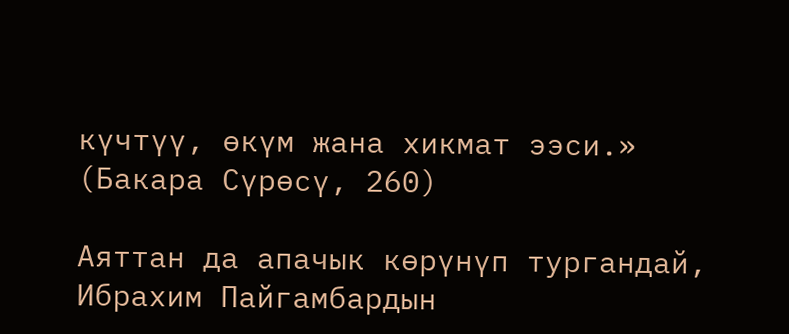күчтүү, өкүм жана хикмат ээси.» (Бакара Сүрөсү, 260)

Аяттан да апачык көрүнүп тургандай, Ибрахим Пайгамбардын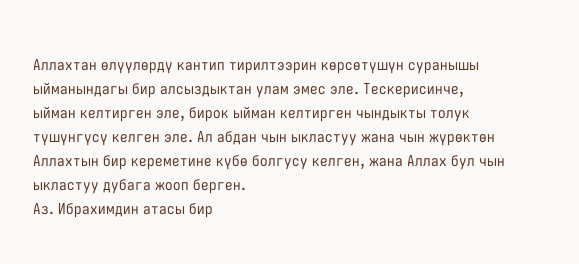Аллахтан өлүүлөрдү кантип тирилтээрин көрсөтүшүн суранышы ыйманындагы бир алсыздыктан улам эмес эле. Тескерисинче, ыйман келтирген эле, бирок ыйман келтирген чындыкты толук түшүнгүсү келген эле. Ал абдан чын ыкластуу жана чын жүрөктөн Аллахтын бир кереметине күбө болгусу келген, жана Аллах бул чын ыкластуу дубага жооп берген.
Аз. Ибрахимдин атасы бир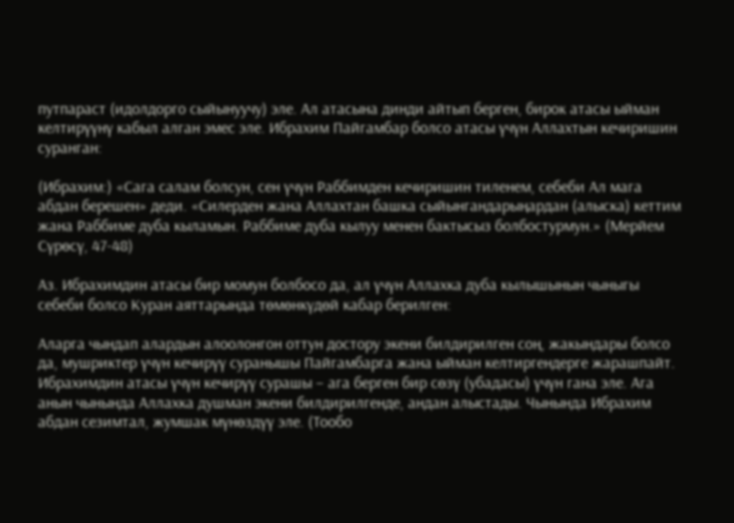путпараст (идолдорго сыйынуучу) эле. Ал атасына динди айтып берген, бирок атасы ыйман келтирүүнү кабыл алган эмес эле. Ибрахим Пайгамбар болсо атасы үчүн Аллахтын кечиришин суранган:

(Ибрахим:) «Сага салам болсун, сен үчүн Раббимден кечиришин тиленем, себеби Ал мага абдан берешен» деди. «Силерден жана Аллахтан башка сыйынгандарыңардан (алыска) кеттим жана Раббиме дуба кыламын. Раббиме дуба кылуу менен бактысыз болбостурмун.» (Мерйем Сүрөсү, 47-48)

Аз. Ибрахимдин атасы бир момун болбосо да, ал үчүн Аллахка дуба кылышынын чыныгы себеби болсо Куран аяттарында төмөнкүдөй кабар берилген:

Аларга чындап алардын алоолонгон оттун достору экени билдирилген соң, жакындары болсо да, мушриктер үчүн кечирүү суранышы Пайгамбарга жана ыйман келтиргендерге жарашпайт. Ибрахимдин атасы үчүн кечирүү сурашы – ага берген бир сөзү (убадасы) үчүн гана эле. Ага анын чынында Аллахка душман экени билдирилгенде, андан алыстады. Чынында Ибрахим абдан сезимтал, жумшак мүнөздүү эле. (Тообо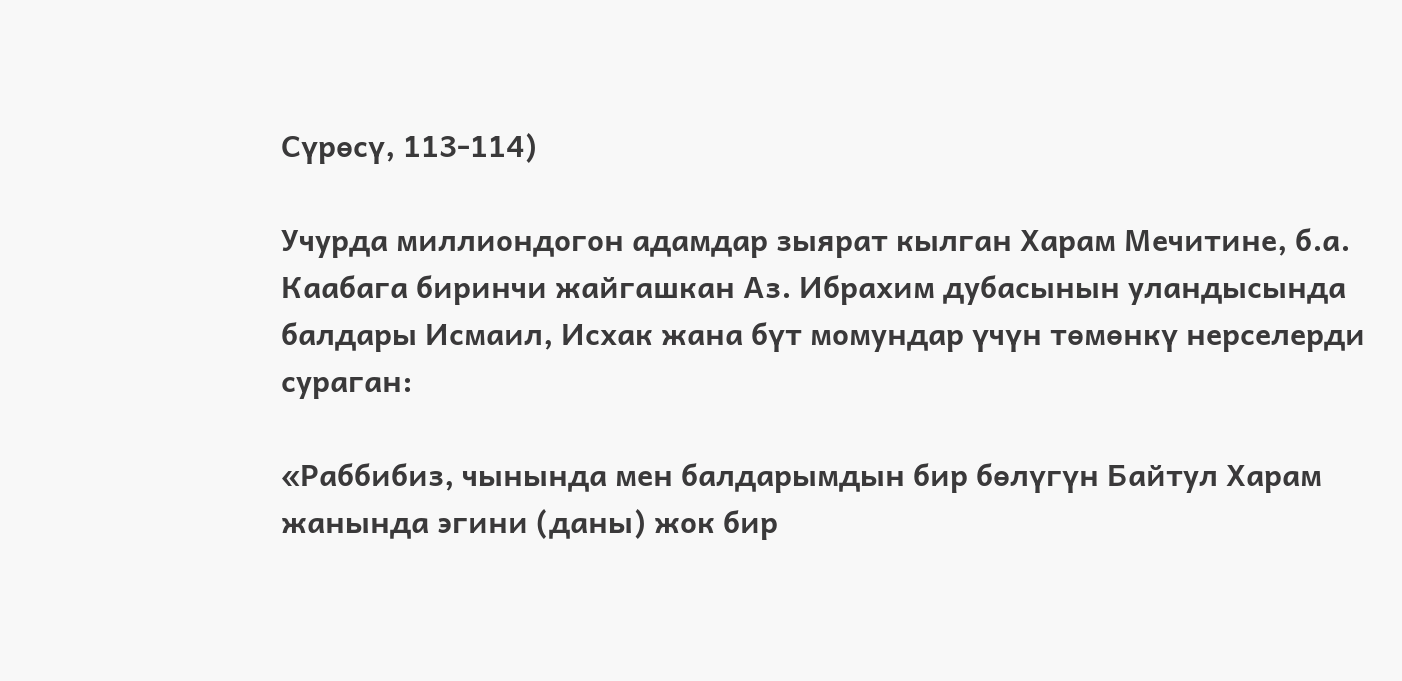Сүрөсү, 113-114)

Учурда миллиондогон адамдар зыярат кылган Харам Мечитине, б.а. Каабага биринчи жайгашкан Аз. Ибрахим дубасынын уландысында балдары Исмаил, Исхак жана бүт момундар үчүн төмөнкү нерселерди сураган:

«Раббибиз, чынында мен балдарымдын бир бөлүгүн Байтул Харам жанында эгини (даны) жок бир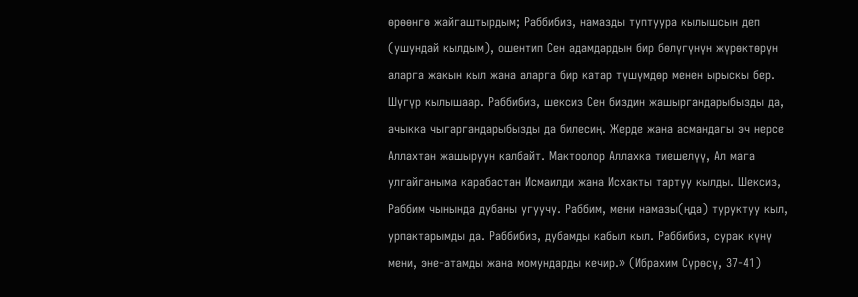өрөөнгө жайгаштырдым; Раббибиз, намазды туптуура кылышсын деп (ушундай кылдым), ошентип Сен адамдардын бир бөлүгүнүн жүрөктөрүн аларга жакын кыл жана аларга бир катар түшүмдөр менен ырыскы бер. Шүгүр кылышаар. Раббибиз, шексиз Сен биздин жашыргандарыбызды да, ачыкка чыгаргандарыбызды да билесиң. Жерде жана асмандагы эч нерсе Аллахтан жашыруун калбайт. Мактоолор Аллахка тиешелүү, Ал мага улгайганыма карабастан Исмаилди жана Исхакты тартуу кылды. Шексиз, Раббим чынында дубаны угуучу. Раббим, мени намазы(ңда) туруктуу кыл, урпактарымды да. Раббибиз, дубамды кабыл кыл. Раббибиз, сурак күнү мени, эне-атамды жана момундарды кечир.» (Ибрахим Сүрөсү, 37-41)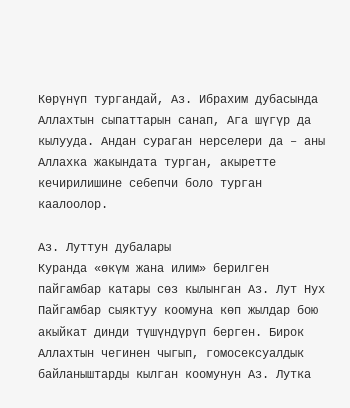Көрүнүп тургандай, Аз. Ибрахим дубасында Аллахтын сыпаттарын санап, Ага шүгүр да кылууда. Андан сураган нерселери да – аны Аллахка жакындата турган, акыретте кечирилишине себепчи боло турган каалоолор.

Аз. Луттун дубалары
Куранда «өкүм жана илим» берилген пайгамбар катары сөз кылынган Аз. Лут Нух Пайгамбар сыяктуу коомуна көп жылдар бою акыйкат динди түшүндүрүп берген. Бирок Аллахтын чегинен чыгып, гомосексуалдык байланыштарды кылган коомунун Аз. Лутка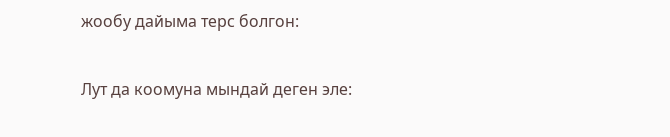жообу дайыма терс болгон:

Лут да коомуна мындай деген эле: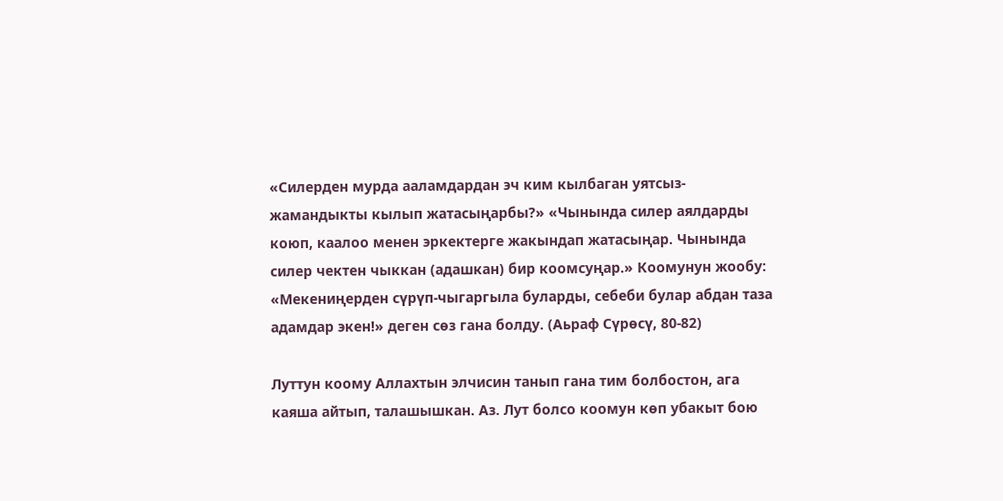«Силерден мурда ааламдардан эч ким кылбаган уятсыз-жамандыкты кылып жатасыңарбы?» «Чынында силер аялдарды коюп, каалоо менен эркектерге жакындап жатасыңар. Чынында силер чектен чыккан (адашкан) бир коомсуңар.» Коомунун жообу: «Мекениңерден сүрүп-чыгаргыла буларды, себеби булар абдан таза адамдар экен!» деген сөз гана болду. (Аьраф Сүрөсү, 80-82)

Луттун коому Аллахтын элчисин танып гана тим болбостон, ага каяша айтып, талашышкан. Аз. Лут болсо коомун көп убакыт бою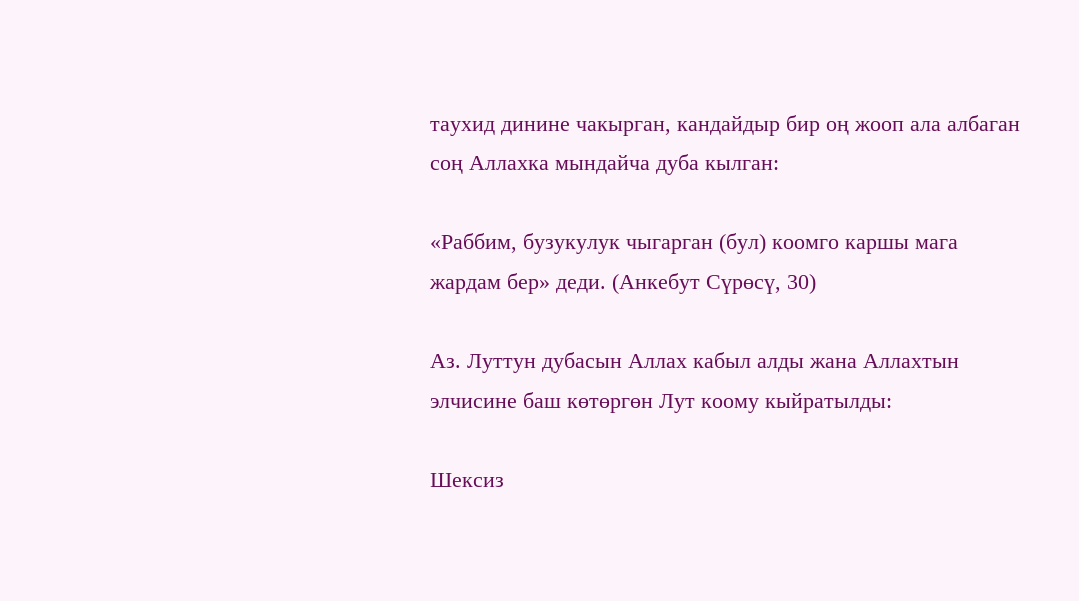таухид динине чакырган, кандайдыр бир оң жооп ала албаган соң Аллахка мындайча дуба кылган:

«Раббим, бузукулук чыгарган (бул) коомго каршы мага жардам бер» деди. (Анкебут Сүрөсү, 30)

Аз. Луттун дубасын Аллах кабыл алды жана Аллахтын элчисине баш көтөргөн Лут коому кыйратылды:

Шексиз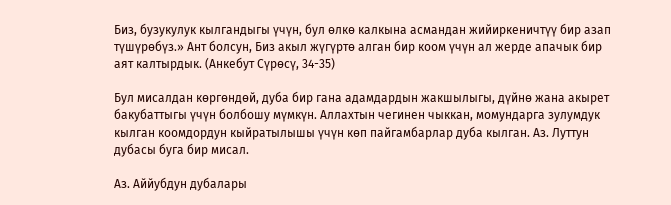Биз, бузукулук кылгандыгы үчүн, бул өлкө калкына асмандан жийиркеничтүү бир азап түшүрөбүз.» Ант болсун, Биз акыл жүгүртө алган бир коом үчүн ал жерде апачык бир аят калтырдык. (Анкебут Сүрөсү, 34-35)

Бул мисалдан көргөндөй, дуба бир гана адамдардын жакшылыгы, дүйнө жана акырет бакубаттыгы үчүн болбошу мүмкүн. Аллахтын чегинен чыккан, момундарга зулумдук кылган коомдордун кыйратылышы үчүн көп пайгамбарлар дуба кылган. Аз. Луттун дубасы буга бир мисал.

Аз. Аййубдун дубалары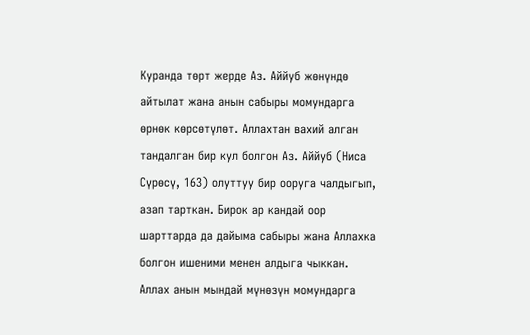Куранда төрт жерде Аз. Аййуб жөнүндө айтылат жана анын сабыры момундарга өрнөк көрсөтүлөт. Аллахтан вахий алган тандалган бир кул болгон Аз. Аййуб (Ниса Сүрөсү, 163) олуттуу бир ооруга чалдыгып, азап тарткан. Бирок ар кандай оор шарттарда да дайыма сабыры жана Аллахка болгон ишеними менен алдыга чыккан. Аллах анын мындай мүнөзүн момундарга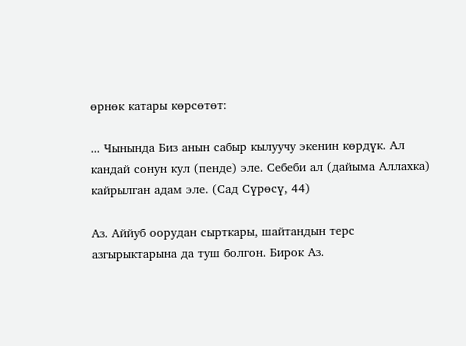өрнөк катары көрсөтөт:

... Чынында Биз анын сабыр кылуучу экенин көрдүк. Ал кандай сонун кул (пенде) эле. Себеби ал (дайыма Аллахка) кайрылган адам эле. (Сад Сүрөсү, 44)

Аз. Аййуб оорудан сырткары, шайтандын терс азгырыктарына да туш болгон. Бирок Аз.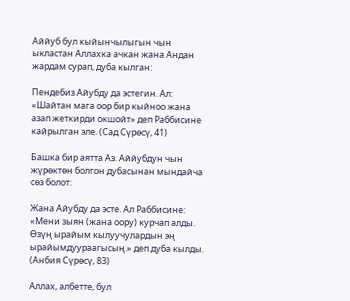Аййуб бул кыйынчылыгын чын ыкластан Аллахка ачкан жана Андан жардам сурап, дуба кылган:

Пендебиз Айубду да эстегин. Ал: «Шайтан мага оор бир кыйноо жана азап жеткирди окшойт» деп Раббисине кайрылган эле. (Сад Сүрөсү, 41)

Башка бир аятта Аз. Аййубдун чын жүрөктөн болгон дубасынан мындайча сөз болот:

Жана Айубду да эсте. Ал Раббисине: «Мени зыян (жана оору) курчап алды. Өзүң ырайым кылуучулардын эң ырайымдуураагысың.» деп дуба кылды. (Анбия Сүрөсү, 83)

Аллах, албетте, бул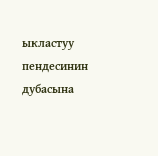ыкластуу пендесинин дубасына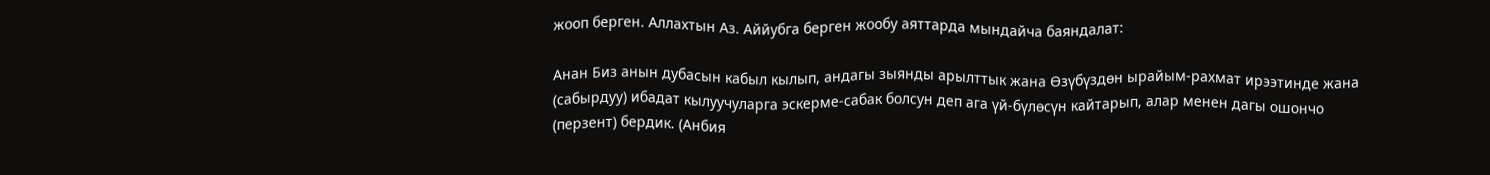жооп берген. Аллахтын Аз. Аййубга берген жообу аяттарда мындайча баяндалат:

Анан Биз анын дубасын кабыл кылып, андагы зыянды арылттык жана Өзүбүздөн ырайым-рахмат ирээтинде жана (сабырдуу) ибадат кылуучуларга эскерме-сабак болсун деп ага үй-бүлөсүн кайтарып, алар менен дагы ошончо (перзент) бердик. (Анбия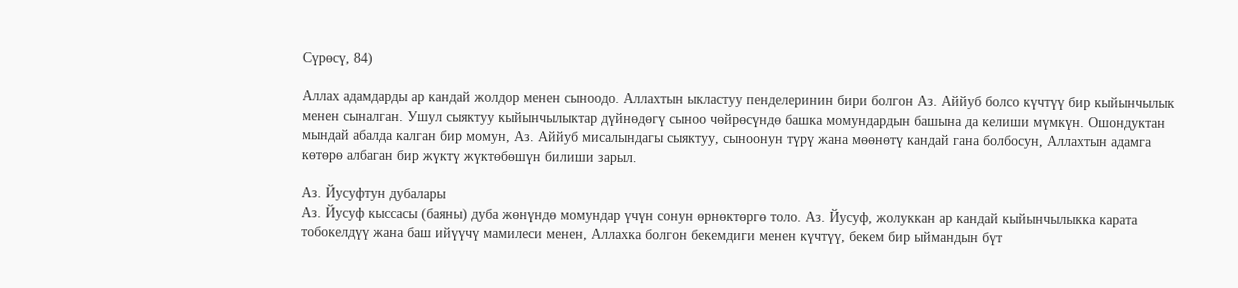Сүрөсү, 84)

Аллах адамдарды ар кандай жолдор менен сыноодо. Аллахтын ыкластуу пенделеринин бири болгон Аз. Аййуб болсо күчтүү бир кыйынчылык менен сыналган. Ушул сыяктуу кыйынчылыктар дүйнөдөгү сыноо чөйрөсүндө башка момундардын башына да келиши мүмкүн. Ошондуктан мындай абалда калган бир момун, Аз. Аййуб мисалындагы сыяктуу, сыноонун түрү жана мөөнөтү кандай гана болбосун, Аллахтын адамга көтөрө албаган бир жүктү жүктөбөшүн билиши зарыл.

Аз. Йусуфтун дубалары
Аз. Йусуф кыссасы (баяны) дуба жөнүндө момундар үчүн сонун өрнөктөргө толо. Аз. Йусуф, жолуккан ар кандай кыйынчылыкка карата тобокелдүү жана баш ийүүчү мамилеси менен, Аллахка болгон бекемдиги менен күчтүү, бекем бир ыймандын бүт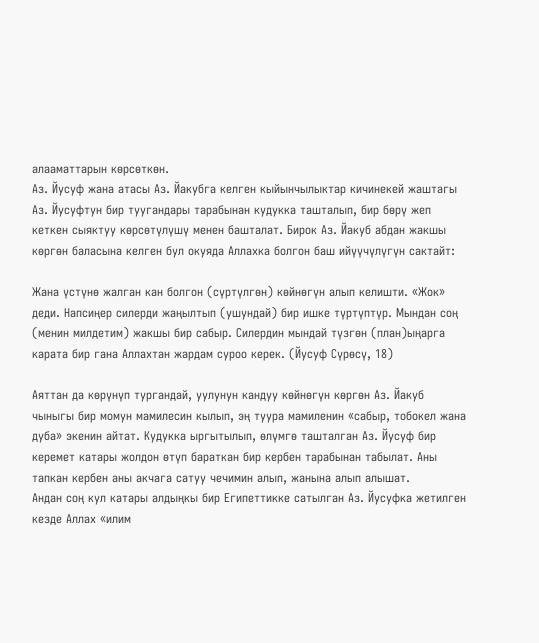алааматтарын көрсөткөн.
Аз. Йусуф жана атасы Аз. Йакубга келген кыйынчылыктар кичинекей жаштагы Аз. Йусуфтун бир туугандары тарабынан кудукка ташталып, бир бөрү жеп кеткен сыяктуу көрсөтүлүшү менен башталат. Бирок Аз. Йакуб абдан жакшы көргөн баласына келген бул окуяда Аллахка болгон баш ийүүчүлүгүн сактайт:

Жана үстүнө жалган кан болгон (сүртүлгөн) көйнөгүн алып келишти. «Жок» деди. Напсиңер силерди жаңылтып (ушундай) бир ишке түртүптүр. Мындан соң (менин милдетим) жакшы бир сабыр. Силердин мындай түзгөн (план)ыңарга карата бир гана Аллахтан жардам суроо керек. (Йусуф Сүрөсү, 18)

Аяттан да көрүнүп тургандай, уулунун кандуу көйнөгүн көргөн Аз. Йакуб чыныгы бир момун мамилесин кылып, эң туура мамиленин «сабыр, тобокел жана дуба» экенин айтат. Кудукка ыргытылып, өлүмгө ташталган Аз. Йусуф бир керемет катары жолдон өтүп бараткан бир кербен тарабынан табылат. Аны тапкан кербен аны акчага сатуу чечимин алып, жанына алып алышат.
Андан соң кул катары алдыңкы бир Египеттикке сатылган Аз. Йусуфка жетилген кезде Аллах «илим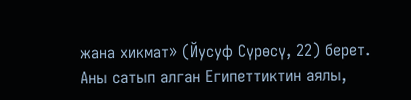жана хикмат» (Йусуф Сүрөсү, 22) берет.
Аны сатып алган Египеттиктин аялы,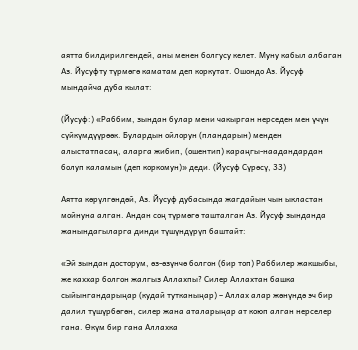аятта билдирилгендей, аны менен болгусу келет. Муну кабыл албаган Аз. Йусуфту түрмөгө каматам деп коркутат. Ошондо Аз. Йусуф мындайча дуба кылат:

(Йусуф:) «Раббим, зындан булар мени чакырган нерседен мен үчүн сүйкүмдүүрөөк. Булардын ойлорун (пландарын) менден алыстатпасаң, аларга жибип, (ошентип) караңгы-наадандардан болуп каламын (деп коркомун)» деди. (Йусуф Сүрөсү, 33)

Аятта көрүлгөндөй, Аз. Йусуф дубасында жагдайын чын ыкластан мойнуна алган. Андан соң түрмөгө ташталган Аз. Йусуф зынданда жанындагыларга динди түшүндүрүп баштайт:

«Эй зындан досторум, өз-өзүнчө болгон (бир топ) Раббилер жакшыбы, же каххар болгон жалгыз Аллахпы? Силер Аллахтан башка сыйынгандарыңар (кудай тутканыңар) – Аллах алар жөнүндө эч бир далил түшүрбөгөн, силер жана аталарыңар ат коюп алган нерселер гана. Өкүм бир гана Аллахка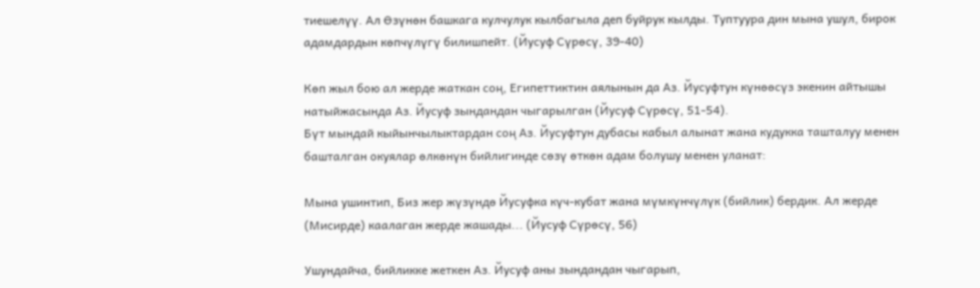тиешелүү. Ал Өзүнөн башкага кулчулук кылбагыла деп буйрук кылды. Туптуура дин мына ушул, бирок адамдардын көпчүлүгү билишпейт. (Йусуф Сүрөсү, 39-40)

Көп жыл бою ал жерде жаткан соң, Египеттиктин аялынын да Аз. Йусуфтун күнөөсүз экенин айтышы натыйжасында Аз. Йусуф зындандан чыгарылган (Йусуф Сүрөсү, 51-54).
Бүт мындай кыйынчылыктардан соң Аз. Йусуфтун дубасы кабыл алынат жана кудукка ташталуу менен башталган окуялар өлкөнүн бийлигинде сөзү өткөн адам болушу менен уланат:

Мына ушинтип, Биз жер жүзүндө Йусуфка күч-кубат жана мүмкүнчүлүк (бийлик) бердик. Ал жерде (Мисирде) каалаган жерде жашады... (Йусуф Сүрөсү, 56)

Ушундайча, бийликке жеткен Аз. Йусуф аны зындандан чыгарып,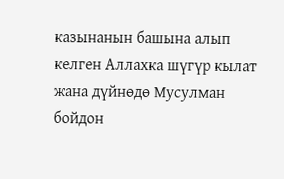казынанын башына алып келген Аллахка шүгүр кылат жана дүйнөдө Мусулман бойдон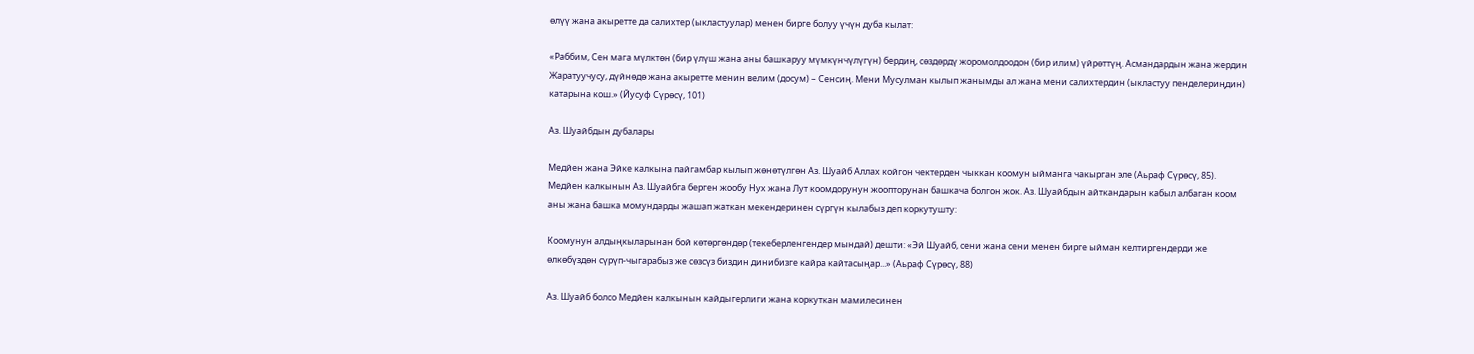өлүү жана акыретте да салихтер (ыкластуулар) менен бирге болуу үчүн дуба кылат:

«Раббим, Сен мага мүлктөн (бир үлүш жана аны башкаруу мүмкүнчүлүгүн) бердиң, сөздөрдү жоромолдоодон (бир илим) үйрөттүң. Асмандардын жана жердин Жаратуучусу, дүйнөдө жана акыретте менин велим (досум) – Сенсиң. Мени Мусулман кылып жанымды ал жана мени салихтердин (ыкластуу пенделериңдин) катарына кош.» (Йусуф Сүрөсү, 101)

Аз. Шуайбдын дубалары

Медйен жана Эйке калкына пайгамбар кылып жөнөтүлгөн Аз. Шуайб Аллах койгон чектерден чыккан коомун ыйманга чакырган эле (Аьраф Сүрөсү, 85). Медйен калкынын Аз. Шуайбга берген жообу Нух жана Лут коомдорунун жоопторунан башкача болгон жок. Аз. Шуайбдын айткандарын кабыл албаган коом аны жана башка момундарды жашап жаткан мекендеринен сүргүн кылабыз деп коркутушту:

Коомунун алдыңкыларынан бой көтөргөндөр (текеберленгендер мындай) дешти: «Эй Шуайб, сени жана сени менен бирге ыйман келтиргендерди же өлкөбүздөн сүрүп-чыгарабыз же сөзсүз биздин динибизге кайра кайтасыңар...» (Аьраф Сүрөсү, 88)

Аз. Шуайб болсо Медйен калкынын кайдыгерлиги жана коркуткан мамилесинен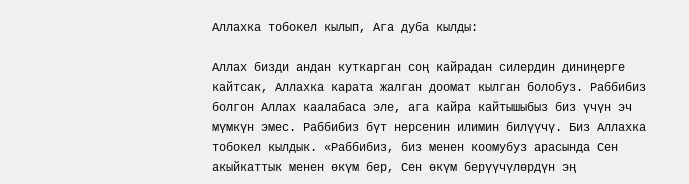Аллахка тобокел кылып, Ага дуба кылды:

Аллах бизди андан куткарган соң кайрадан силердин диниңерге кайтсак, Аллахка карата жалган доомат кылган болобуз. Раббибиз болгон Аллах каалабаса эле, ага кайра кайтышыбыз биз үчүн эч мүмкүн эмес. Раббибиз бүт нерсенин илимин билүүчү. Биз Аллахка тобокел кылдык. «Раббибиз, биз менен коомубуз арасында Сен акыйкаттык менен өкүм бер, Сен өкүм берүүчүлөрдүн эң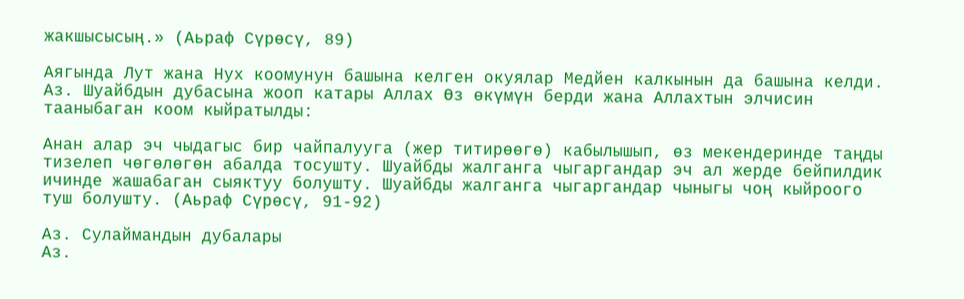жакшысысың.» (Аьраф Сүрөсү, 89)

Аягында Лут жана Нух коомунун башына келген окуялар Медйен калкынын да башына келди. Аз. Шуайбдын дубасына жооп катары Аллах Өз өкүмүн берди жана Аллахтын элчисин тааныбаган коом кыйратылды:

Анан алар эч чыдагыс бир чайпалууга (жер титирөөгө) кабылышып, өз мекендеринде таңды тизелеп чөгөлөгөн абалда тосушту. Шуайбды жалганга чыгаргандар эч ал жерде бейпилдик ичинде жашабаган сыяктуу болушту. Шуайбды жалганга чыгаргандар чыныгы чоң кыйроого туш болушту. (Аьраф Сүрөсү, 91-92)

Аз. Сулаймандын дубалары
Аз.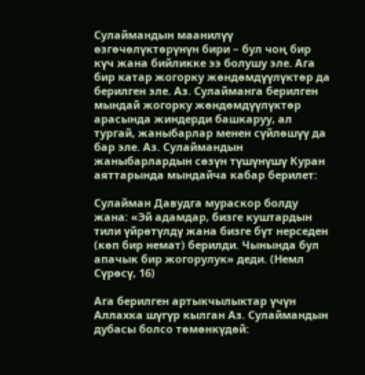Сулаймандын маанилүү өзгөчөлүктөрүнүн бири – бул чоң бир күч жана бийликке ээ болушу эле. Ага бир катар жогорку жөндөмдүүлүктөр да берилген эле. Аз. Сулайманга берилген мындай жогорку жөндөмдүүлүктөр арасында жиндерди башкаруу, ал тургай, жаныбарлар менен сүйлөшүү да бар эле. Аз. Сулаймандын жаныбарлардын сөзүн түшүнүшү Куран аяттарында мындайча кабар берилет:

Сулайман Давудга мураскор болду жана: «Эй адамдар, бизге куштардын тили үйрөтүлдү жана бизге бүт нерседен (көп бир немат) берилди. Чынында бул апачык бир жогорулук» деди. (Немл Сүрөсү, 16)

Ага берилген артыкчылыктар үчүн Аллахка шүгүр кылган Аз. Сулаймандын дубасы болсо төмөнкүдөй: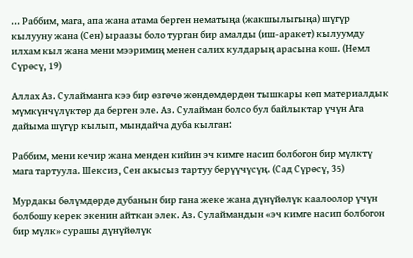... Раббим, мага, апа жана атама берген нематыңа (жакшылыгыңа) шүгүр кылууну жана (Сен) ыраазы боло турган бир амалды (иш-аракет) кылуумду илхам кыл жана мени мээримиң менен салих кулдарың арасына кош. (Немл Сүрөсү, 19)

Аллах Аз. Сулайманга кээ бир өзгөчө жөндөмдөрдөн тышкары көп материалдык мүмкүнчүлүктөр да берген эле. Аз. Сулайман болсо бул байлыктар үчүн Ага дайыма шүгүр кылып, мындайча дуба кылган:

Раббим, мени кечир жана менден кийин эч кимге насип болбогон бир мүлктү мага тартуула. Шексиз, Сен акысыз тартуу берүүчүсүң. (Сад Сүрөсү, 35)

Мурдакы бөлүмдөрдө дубанын бир гана жеке жана дүнүйөлүк каалоолор үчүн болбошу керек экенин айткан элек. Аз. Сулаймандын «эч кимге насип болбогон бир мүлк» сурашы дүнүйөлүк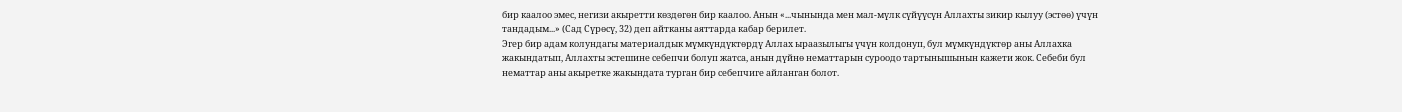бир каалоо эмес, негизи акыретти көздөгөн бир каалоо. Анын «...чынында мен мал-мүлк сүйүүсүн Аллахты зикир кылуу (эстөө) үчүн тандадым...» (Сад Сүрөсү, 32) деп айтканы аяттарда кабар берилет.
Эгер бир адам колундагы материалдык мүмкүндүктөрдү Аллах ыраазылыгы үчүн колдонуп, бул мүмкүндүктөр аны Аллахка жакындатып, Аллахты эстешине себепчи болуп жатса, анын дүйнө нематтарын суроодо тартынышынын кажети жок. Себеби бул нематтар аны акыретке жакындата турган бир себепчиге айланган болот.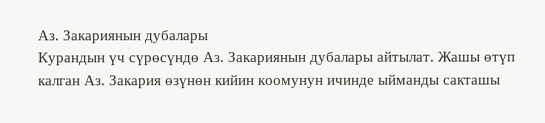Аз. Закариянын дубалары
Курандын үч сүрөсүндө Аз. Закариянын дубалары айтылат. Жашы өтүп калган Аз. Закария өзүнөн кийин коомунун ичинде ыйманды сакташы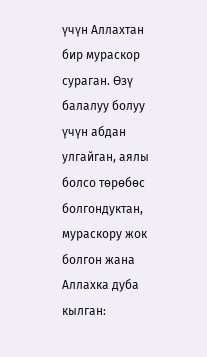үчүн Аллахтан бир мураскор сураган. Өзү балалуу болуу үчүн абдан улгайган, аялы болсо төрөбөс болгондуктан, мураскору жок болгон жана Аллахка дуба кылган: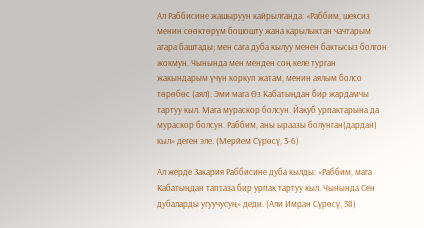Ал Раббисине жашыруун кайрылганда: «Раббим, шексиз менин сөөктөрүм бошошту жана карылыктан чачтарым агара баштады; мен сага дуба кылуу менен бактысыз болгон жокмун. Чынында мен менден соң келе турган жакындарым үчүн коркуп жатам, менин аялым болсо төрөбөс (аял). Эми мага Өз Кабатыңдан бир жардамчы тартуу кыл. Мага мураскор болсун. Йакуб урпактарына да мураскор болсун. Раббим, аны ыраазы болунган(дардан) кыл» деген эле. (Мерйем Сүрөсү, 3-6)

Ал жерде Закария Раббисине дуба кылды: «Раббим, мага Кабатыңдан таптаза бир урпак тартуу кыл. Чынында Сен дубаларды угуучусуң» деди. (Али Имран Сүрөсү, 38)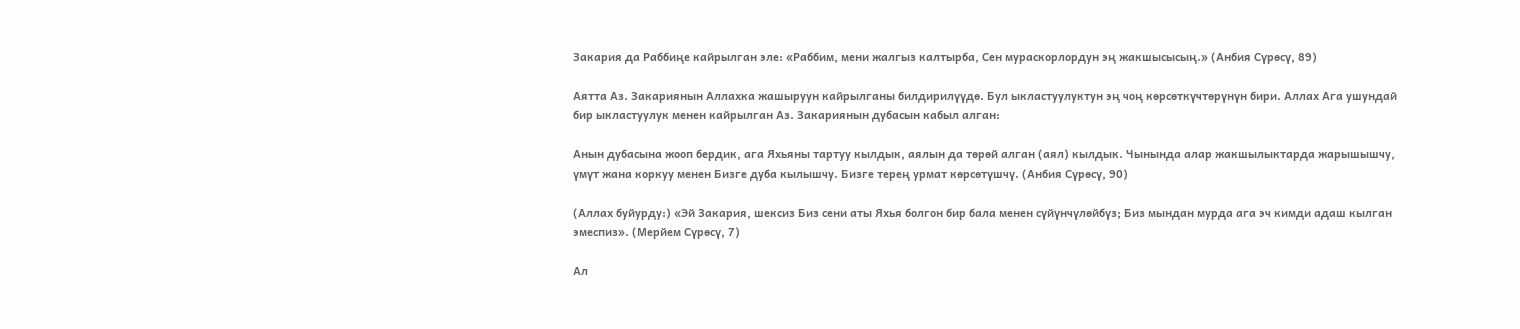Закария да Раббиңе кайрылган эле: «Раббим, мени жалгыз калтырба, Сен мураскорлордун эң жакшысысың.» (Анбия Сүрөсү, 89)

Аятта Аз. Закариянын Аллахка жашыруун кайрылганы билдирилүүдө. Бул ыкластуулуктун эң чоң көрсөткүчтөрүнүн бири. Аллах Ага ушундай бир ыкластуулук менен кайрылган Аз. Закариянын дубасын кабыл алган:

Анын дубасына жооп бердик, ага Яхьяны тартуу кылдык, аялын да төрөй алган (аял) кылдык. Чынында алар жакшылыктарда жарышышчу, үмүт жана коркуу менен Бизге дуба кылышчу. Бизге терең урмат көрсөтүшчү. (Анбия Сүрөсү, 90)

(Аллах буйурду:) «Эй Закария, шексиз Биз сени аты Яхья болгон бир бала менен сүйүнчүлөйбүз; Биз мындан мурда ага эч кимди адаш кылган эмеспиз». (Мерйем Сүрөсү, 7)

Ал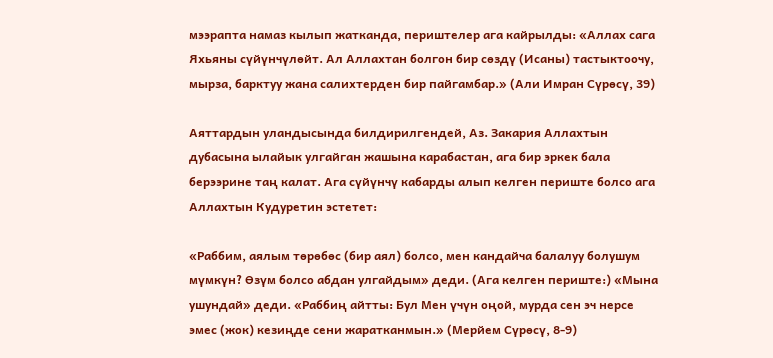мээрапта намаз кылып жатканда, периштелер ага кайрылды: «Аллах сага Яхьяны сүйүнчүлөйт. Ал Аллахтан болгон бир сөздү (Исаны) тастыктоочу, мырза, барктуу жана салихтерден бир пайгамбар.» (Али Имран Сүрөсү, 39)

Аяттардын уландысында билдирилгендей, Аз. Закария Аллахтын дубасына ылайык улгайган жашына карабастан, ага бир эркек бала берээрине таң калат. Ага сүйүнчү кабарды алып келген периште болсо ага Аллахтын Кудуретин эстетет:

«Раббим, аялым төрөбөс (бир аял) болсо, мен кандайча балалуу болушум мүмкүн? Өзүм болсо абдан улгайдым» деди. (Ага келген периште:) «Мына ушундай» деди. «Раббиң айтты: Бул Мен үчүн оңой, мурда сен эч нерсе эмес (жок) кезиңде сени жаратканмын.» (Мерйем Сүрөсү, 8-9)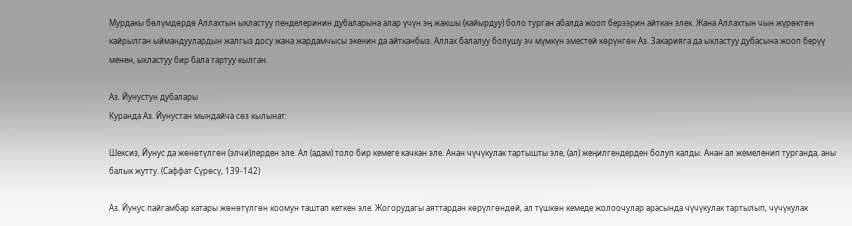Мурдакы бөлүмдөрдө Аллахтын ыкластуу пенделеринин дубаларына алар үчүн эң жакшы (кайырдуу) боло турган абалда жооп берээрин айткан элек. Жана Аллахтын чын жүрөктөн кайрылган ыймандуулардын жалгыз досу жана жардамчысы экенин да айтканбыз. Аллах балалуу болушу эч мүмкүн эместей көрүнгөн Аз. Закарияга да ыкластуу дубасына жооп берүү менен, ыкластуу бир бала тартуу кылган.

Аз. Йунустун дубалары
Куранда Аз. Йунустан мындайча сөз кылынат:

Шексиз, Йунус да жөнөтүлгөн (элчи)лерден эле. Ал (адам) толо бир кемеге качкан эле. Анан чүчүкулак тартышты эле, (ал) жеңилгендерден болуп калды. Анан ал жемеленип турганда, аны балык жутту. (Саффат Сүрөсү, 139-142)

Аз. Йунус пайгамбар катары жөнөтүлгөн коомун таштап кеткен эле. Жогорудагы аяттардан көрүлгөндөй, ал түшкөн кемеде жолоочулар арасында чүчүкулак тартылып, чүчүкулак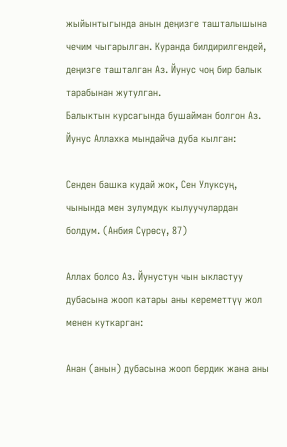жыйынтыгында анын деңизге ташталышына чечим чыгарылган. Куранда билдирилгендей, деңизге ташталган Аз. Йунус чоң бир балык тарабынан жутулган.
Балыктын курсагында бушайман болгон Аз. Йунус Аллахка мындайча дуба кылган:

Сенден башка кудай жок, Сен Улуксуң, чынында мен зулумдук кылуучулардан болдум. (Анбия Сүрөсү, 87)

Аллах болсо Аз. Йунустун чын ыкластуу дубасына жооп катары аны кереметтүү жол менен куткарган:

Анан (анын) дубасына жооп бердик жана аны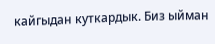кайгыдан куткардык. Биз ыйман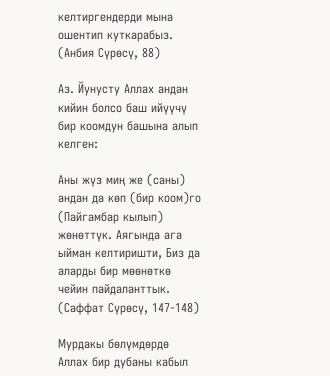келтиргендерди мына ошентип куткарабыз. (Анбия Сүрөсү, 88)

Аз. Йунусту Аллах андан кийин болсо баш ийүүчү бир коомдун башына алып келген:

Аны жүз миң же (саны) андан да көп (бир коом)го (Пайгамбар кылып) жөнөттүк. Аягында ага ыйман келтиришти, Биз да аларды бир мөөнөткө чейин пайдаланттык. (Саффат Сүрөсү, 147-148)

Мурдакы бөлүмдөрдө Аллах бир дубаны кабыл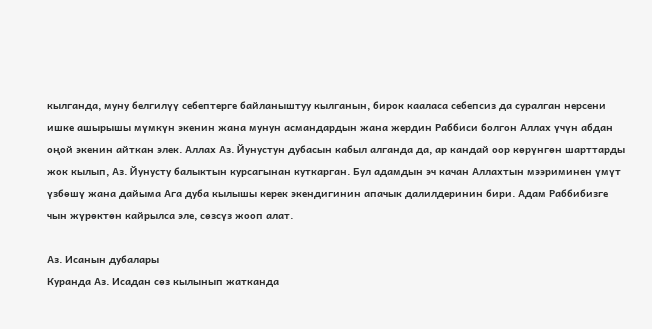кылганда, муну белгилүү себептерге байланыштуу кылганын, бирок кааласа себепсиз да суралган нерсени ишке ашырышы мүмкүн экенин жана мунун асмандардын жана жердин Раббиси болгон Аллах үчүн абдан оңой экенин айткан элек. Аллах Аз. Йунустун дубасын кабыл алганда да, ар кандай оор көрүнгөн шарттарды жок кылып, Аз. Йунусту балыктын курсагынан куткарган. Бул адамдын эч качан Аллахтын мээриминен үмүт үзбөшү жана дайыма Ага дуба кылышы керек экендигинин апачык далилдеринин бири. Адам Раббибизге чын жүрөктөн кайрылса эле, сөзсүз жооп алат.

Аз. Исанын дубалары
Куранда Аз. Исадан сөз кылынып жатканда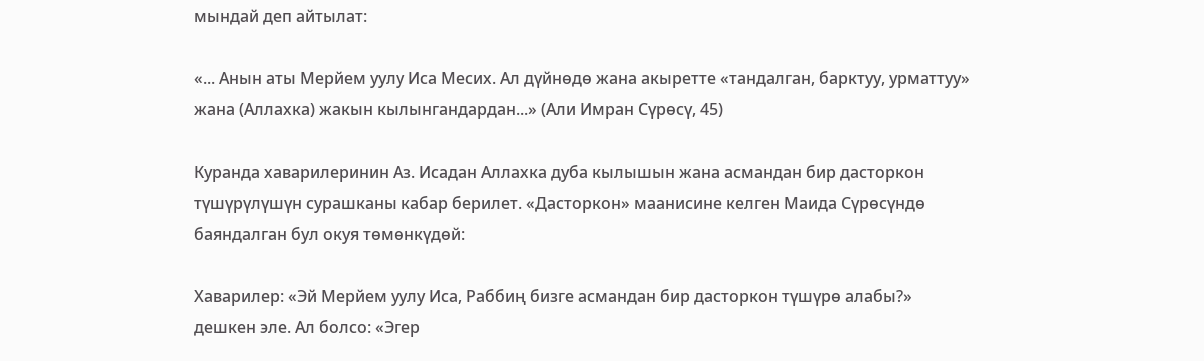мындай деп айтылат:

«... Анын аты Мерйем уулу Иса Месих. Ал дүйнөдө жана акыретте «тандалган, барктуу, урматтуу» жана (Аллахка) жакын кылынгандардан...» (Али Имран Сүрөсү, 45)

Куранда хаварилеринин Аз. Исадан Аллахка дуба кылышын жана асмандан бир дасторкон түшүрүлүшүн сурашканы кабар берилет. «Дасторкон» маанисине келген Маида Сүрөсүндө баяндалган бул окуя төмөнкүдөй:

Хаварилер: «Эй Мерйем уулу Иса, Раббиң бизге асмандан бир дасторкон түшүрө алабы?» дешкен эле. Ал болсо: «Эгер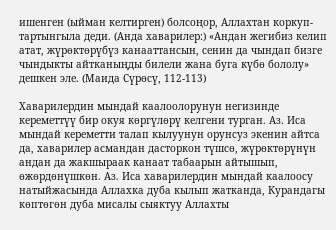ишенген (ыйман келтирген) болсоңор, Аллахтан коркуп-тартынгыла деди. (Анда хаварилер:) «Андан жегибиз келип атат, жүрөктөрүбүз канааттансын, сенин да чындап бизге чындыкты айтканыңды билели жана буга күбө бололу» дешкен эле. (Маида Сүрөсү, 112-113)

Хаварилердин мындай каалоолорунун негизинде кереметтүү бир окуя көргүлөрү келгени турган. Аз. Иса мындай кереметти талап кылуунун орунсуз экенин айтса да, хаварилер асмандан дасторкон түшсө, жүрөктөрүнүн андан да жакшыраак канаат табаарын айтышып, өжөрдөнүшкөн. Аз. Иса хаварилердин мындай каалоосу натыйжасында Аллахка дуба кылып жатканда, Курандагы көптөгөн дуба мисалы сыяктуу Аллахты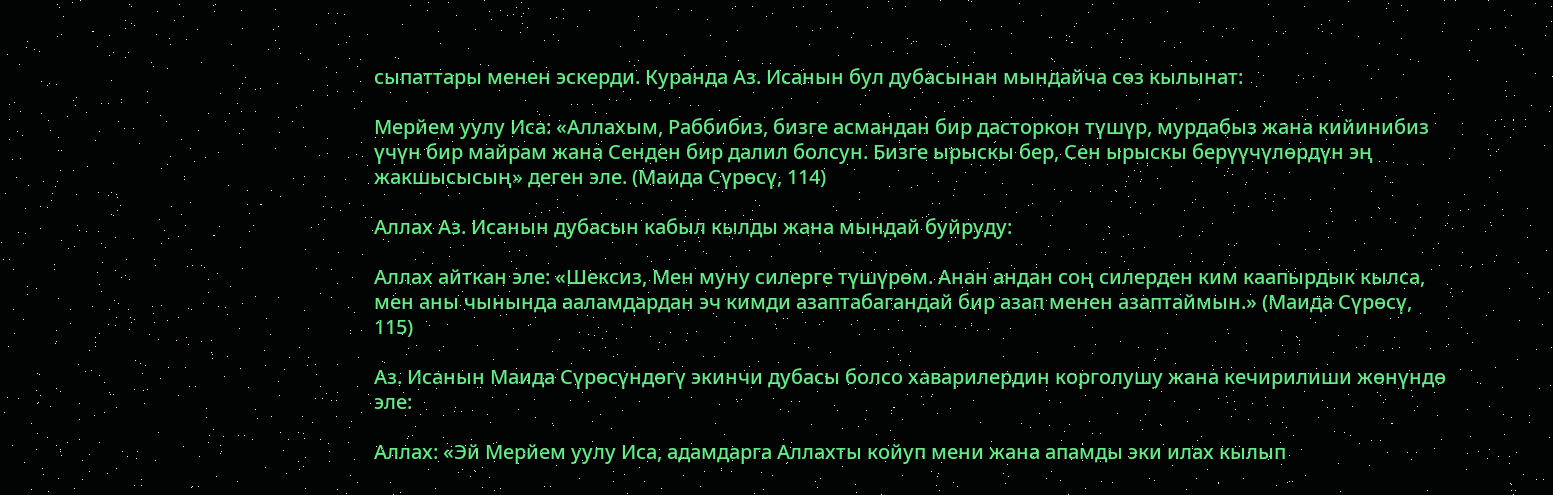сыпаттары менен эскерди. Куранда Аз. Исанын бул дубасынан мындайча сөз кылынат:

Мерйем уулу Иса: «Аллахым, Раббибиз, бизге асмандан бир дасторкон түшүр, мурдабыз жана кийинибиз үчүн бир майрам жана Сенден бир далил болсун. Бизге ырыскы бер, Сен ырыскы берүүчүлөрдүн эң жакшысысың» деген эле. (Маида Сүрөсү, 114)

Аллах Аз. Исанын дубасын кабыл кылды жана мындай буйруду:

Аллах айткан эле: «Шексиз, Мен муну силерге түшүрөм. Анан андан соң силерден ким каапырдык кылса, мен аны чынында ааламдардан эч кимди азаптабагандай бир азап менен азаптаймын.» (Маида Сүрөсү, 115)

Аз. Исанын Маида Сүрөсүндөгү экинчи дубасы болсо хаварилердин корголушу жана кечирилиши жөнүндө эле:

Аллах: «Эй Мерйем уулу Иса, адамдарга Аллахты койуп мени жана апамды эки илах кылып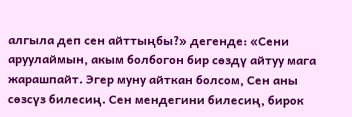алгыла деп сен айттыңбы?» дегенде: «Сени аруулаймын, акым болбогон бир сөздү айтуу мага жарашпайт. Эгер муну айткан болсом, Сен аны сөзсүз билесиң. Сен мендегини билесиң, бирок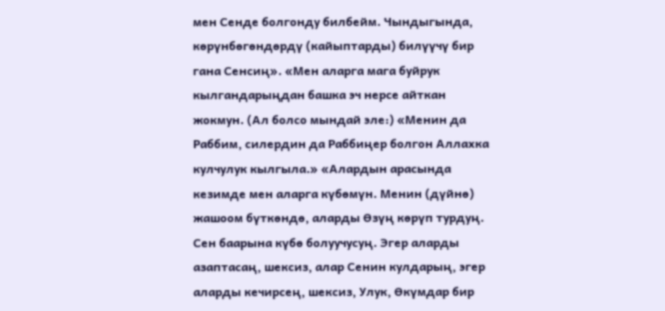мен Сенде болгонду билбейм. Чындыгында, көрүнбөгөндөрдү (кайыптарды) билүүчү бир гана Сенсиң». «Мен аларга мага буйрук кылгандарыңдан башка эч нерсе айткан жокмун. (Ал болсо мындай эле:) «Менин да Раббим, силердин да Раббиңер болгон Аллахка кулчулук кылгыла.» «Алардын арасында кезимде мен аларга күбөмүн. Менин (дүйнө) жашоом бүткөндө, аларды Өзүң көрүп турдуң. Сен баарына күбө болуучусуң. Эгер аларды азаптасаң, шексиз, алар Сенин кулдарың, эгер аларды кечирсең, шексиз, Улук, Өкүмдар бир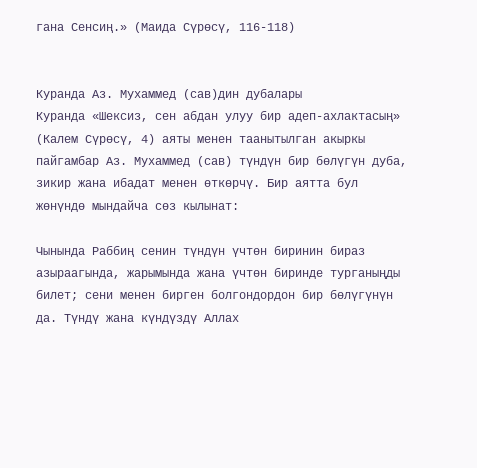гана Сенсиң.» (Маида Сүрөсү, 116-118)


Куранда Аз. Мухаммед (сав)дин дубалары
Куранда «Шексиз, сен абдан улуу бир адеп-ахлактасың» (Калем Сүрөсү, 4) аяты менен таанытылган акыркы пайгамбар Аз. Мухаммед (сав) түндүн бир бөлүгүн дуба, зикир жана ибадат менен өткөрчү. Бир аятта бул жөнүндө мындайча сөз кылынат:

Чынында Раббиң сенин түндүн үчтөн биринин бираз азыраагында, жарымында жана үчтөн биринде турганыңды билет; сени менен бирген болгондордон бир бөлүгүнүн да. Түндү жана күндүздү Аллах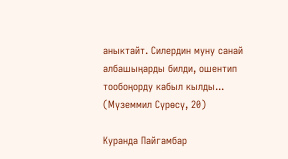аныктайт. Силердин муну санай албашыңарды билди, ошентип тообоңорду кабыл кылды... (Мүземмил Сүрөсү, 20)

Куранда Пайгамбар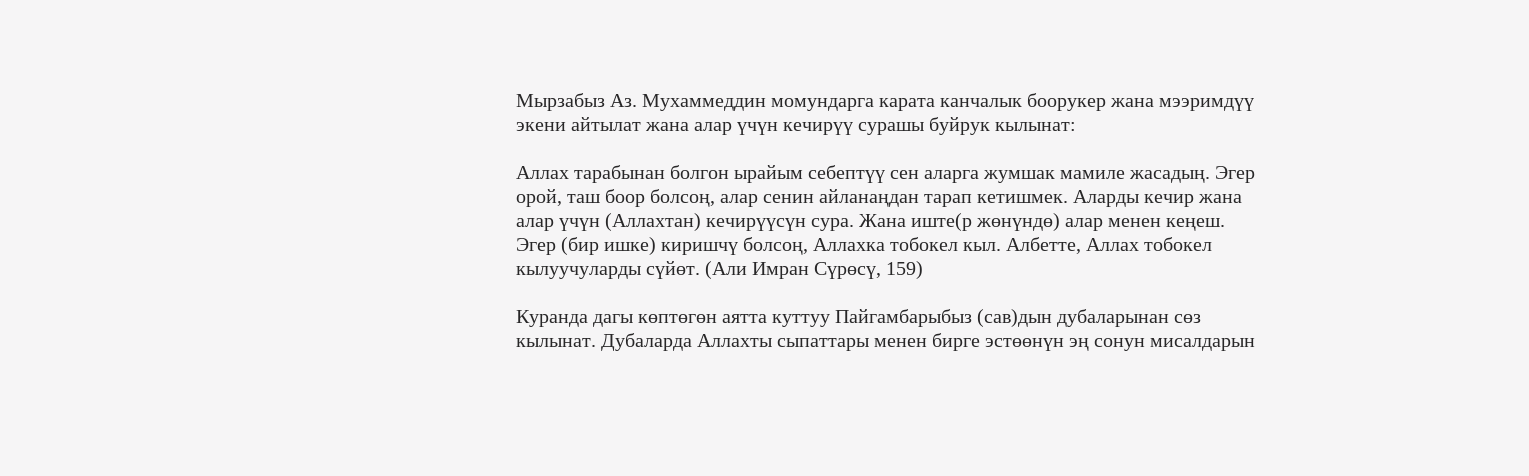Мырзабыз Аз. Мухаммеддин момундарга карата канчалык боорукер жана мээримдүү экени айтылат жана алар үчүн кечирүү сурашы буйрук кылынат:

Аллах тарабынан болгон ырайым себептүү сен аларга жумшак мамиле жасадың. Эгер орой, таш боор болсоң, алар сенин айланаңдан тарап кетишмек. Аларды кечир жана алар үчүн (Аллахтан) кечирүүсүн сура. Жана иште(р жөнүндө) алар менен кеңеш. Эгер (бир ишке) киришчү болсоң, Аллахка тобокел кыл. Албетте, Аллах тобокел кылуучуларды сүйөт. (Али Имран Сүрөсү, 159)

Куранда дагы көптөгөн аятта куттуу Пайгамбарыбыз (сав)дын дубаларынан сөз кылынат. Дубаларда Аллахты сыпаттары менен бирге эстөөнүн эң сонун мисалдарын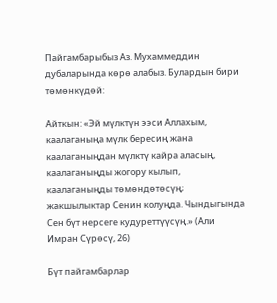Пайгамбарыбыз Аз. Мухаммеддин дубаларында көрө алабыз. Булардын бири төмөнкүдөй:

Айткын: «Эй мүлктүн ээси Аллахым, каалаганыңа мүлк бересиң жана каалаганыңдан мүлктү кайра аласың, каалаганыңды жогору кылып, каалаганыңды төмөндөтөсүң; жакшылыктар Сенин колуңда. Чындыгында Сен бүт нерсеге кудуреттүүсүң.» (Али Имран Сүрөсү, 26)

Бүт пайгамбарлар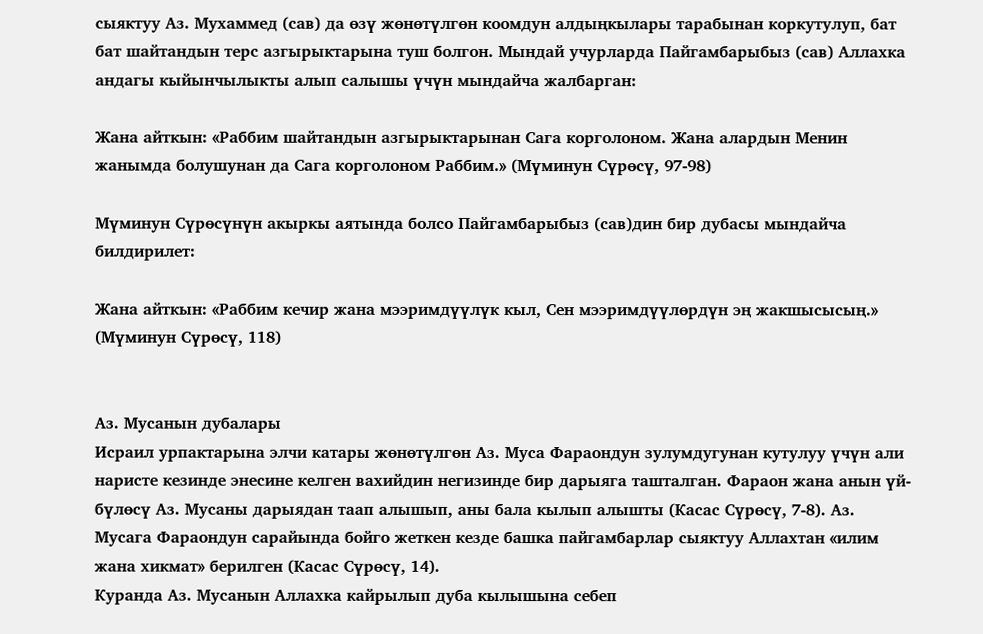сыяктуу Аз. Мухаммед (сав) да өзү жөнөтүлгөн коомдун алдыңкылары тарабынан коркутулуп, бат бат шайтандын терс азгырыктарына туш болгон. Мындай учурларда Пайгамбарыбыз (сав) Аллахка андагы кыйынчылыкты алып салышы үчүн мындайча жалбарган:

Жана айткын: «Раббим шайтандын азгырыктарынан Сага корголоном. Жана алардын Менин жанымда болушунан да Сага корголоном Раббим.» (Мүминун Сүрөсү, 97-98)

Мүминун Сүрөсүнүн акыркы аятында болсо Пайгамбарыбыз (сав)дин бир дубасы мындайча билдирилет:

Жана айткын: «Раббим кечир жана мээримдүүлүк кыл, Сен мээримдүүлөрдүн эң жакшысысың.» (Мүминун Сүрөсү, 118)


Аз. Мусанын дубалары
Исраил урпактарына элчи катары жөнөтүлгөн Аз. Муса Фараондун зулумдугунан кутулуу үчүн али наристе кезинде энесине келген вахийдин негизинде бир дарыяга ташталган. Фараон жана анын үй-бүлөсү Аз. Мусаны дарыядан таап алышып, аны бала кылып алышты (Касас Сүрөсү, 7-8). Аз. Мусага Фараондун сарайында бойго жеткен кезде башка пайгамбарлар сыяктуу Аллахтан «илим жана хикмат» берилген (Касас Сүрөсү, 14).
Куранда Аз. Мусанын Аллахка кайрылып дуба кылышына себеп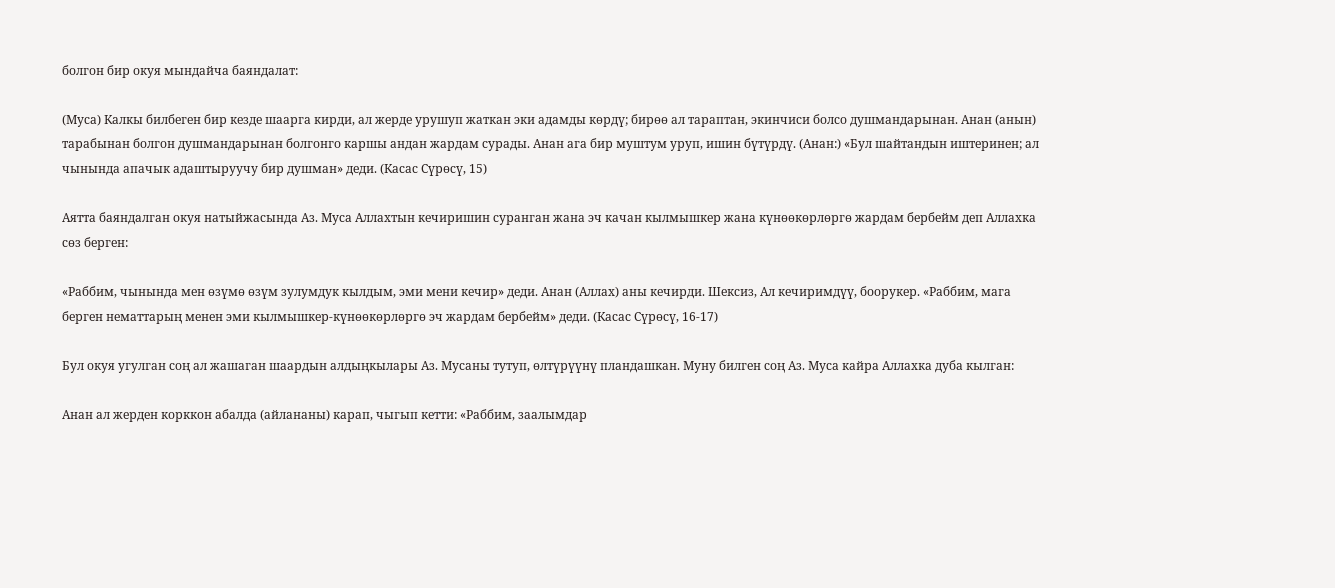болгон бир окуя мындайча баяндалат:

(Муса) Калкы билбеген бир кезде шаарга кирди, ал жерде урушуп жаткан эки адамды көрдү; бирөө ал тараптан, экинчиси болсо душмандарынан. Анан (анын) тарабынан болгон душмандарынан болгонго каршы андан жардам сурады. Анан ага бир муштум уруп, ишин бүтүрдү. (Анан:) «Бул шайтандын иштеринен; ал чынында апачык адаштыруучу бир душман» деди. (Касас Сүрөсү, 15)

Аятта баяндалган окуя натыйжасында Аз. Муса Аллахтын кечиришин суранган жана эч качан кылмышкер жана күнөөкөрлөргө жардам бербейм деп Аллахка сөз берген:

«Раббим, чынында мен өзүмө өзүм зулумдук кылдым, эми мени кечир» деди. Анан (Аллах) аны кечирди. Шексиз, Ал кечиримдүү, боорукер. «Раббим, мага берген нематтарың менен эми кылмышкер-күнөөкөрлөргө эч жардам бербейм» деди. (Касас Сүрөсү, 16-17)

Бул окуя угулган соң ал жашаган шаардын алдыңкылары Аз. Мусаны тутуп, өлтүрүүнү пландашкан. Муну билген соң Аз. Муса кайра Аллахка дуба кылган:

Анан ал жерден корккон абалда (айлананы) карап, чыгып кетти: «Раббим, заалымдар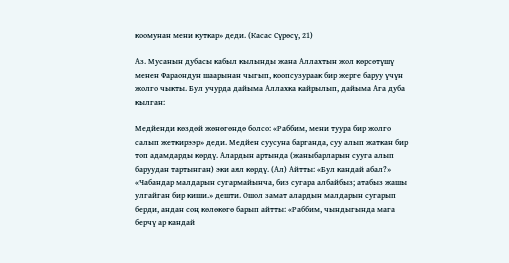коомунан мени куткар» деди. (Касас Сүрөсү, 21)

Аз. Мусанын дубасы кабыл кылынды жана Аллахтын жол көрсөтүшү менен Фараондун шаарынан чыгып, коопсузураак бир жерге баруу үчүн жолго чыкты. Бул учурда дайыма Аллахка кайрылып, дайыма Ага дуба кылган:

Медйенди көздөй жөнөгөндө болсо: «Раббим, мени туура бир жолго салып жеткирээр» деди. Медйен суусуна барганда, суу алып жаткан бир топ адамдарды көрдү. Алардын артында (жаныбарларын сууга алып баруудан тартынган) эки аял көрдү. (Ал) Айтты: «Бул кандай абал?» «Чабандар малдарын сугармайынча, биз сугара албайбыз; атабыз жашы улгайган бир киши.» дешти. Ошол замат алардын малдарын сугарып берди, андан соң көлөкөгө барып айтты: «Раббим, чындыгында мага берчү ар кандай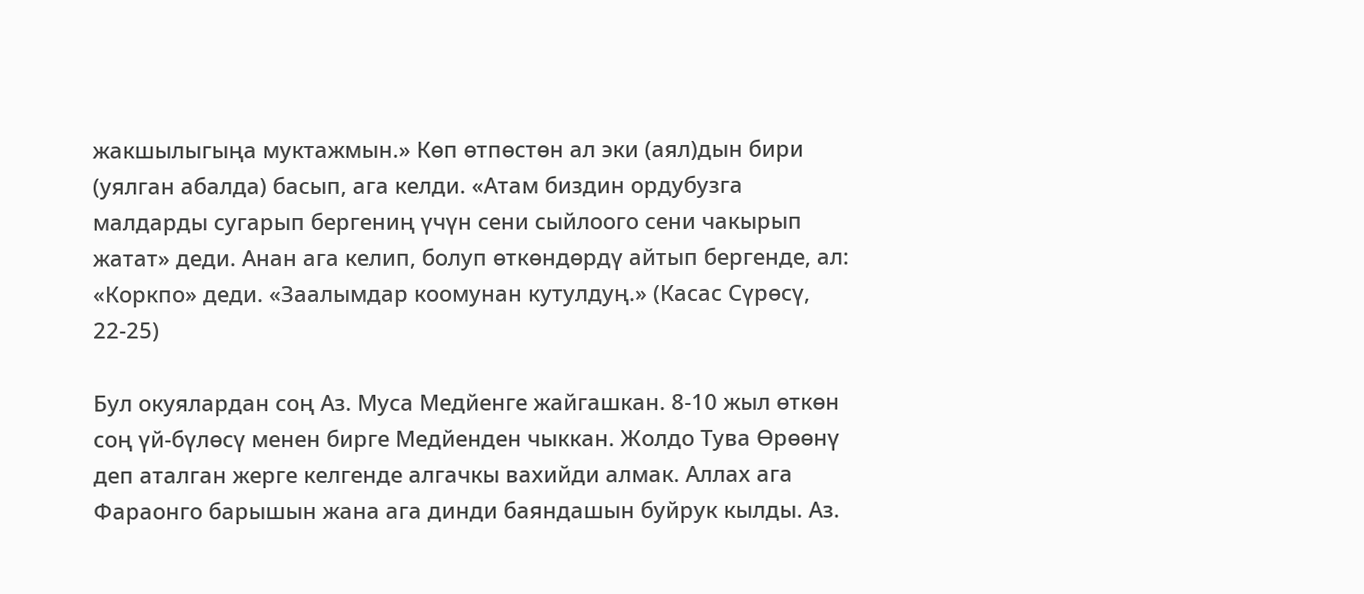жакшылыгыңа муктажмын.» Көп өтпөстөн ал эки (аял)дын бири (уялган абалда) басып, ага келди. «Атам биздин ордубузга малдарды сугарып бергениң үчүн сени сыйлоого сени чакырып жатат» деди. Анан ага келип, болуп өткөндөрдү айтып бергенде, ал: «Коркпо» деди. «Заалымдар коомунан кутулдуң.» (Касас Сүрөсү, 22-25)

Бул окуялардан соң Аз. Муса Медйенге жайгашкан. 8-10 жыл өткөн соң үй-бүлөсү менен бирге Медйенден чыккан. Жолдо Тува Өрөөнү деп аталган жерге келгенде алгачкы вахийди алмак. Аллах ага Фараонго барышын жана ага динди баяндашын буйрук кылды. Аз.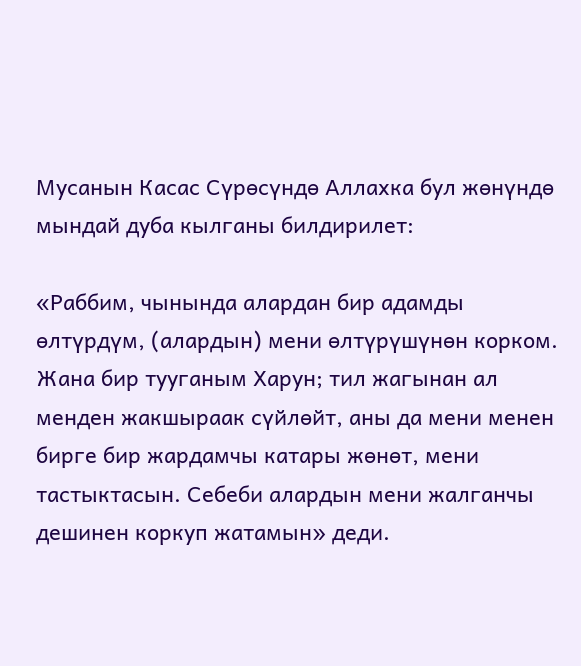Мусанын Касас Сүрөсүндө Аллахка бул жөнүндө мындай дуба кылганы билдирилет:

«Раббим, чынында алардан бир адамды өлтүрдүм, (алардын) мени өлтүрүшүнөн корком. Жана бир тууганым Харун; тил жагынан ал менден жакшыраак сүйлөйт, аны да мени менен бирге бир жардамчы катары жөнөт, мени тастыктасын. Себеби алардын мени жалганчы дешинен коркуп жатамын» деди.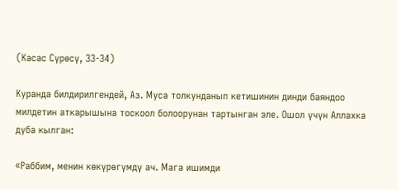(Касас Сүрөсү, 33-34)

Куранда билдирилгендей, Аз. Муса толкунданып кетишинин динди баяндоо милдетин аткарышына тоскоол болоорунан тартынган эле. Ошол үчүн Аллахка дуба кылган:

«Раббим, менин көкүрөгүмдү ач. Мага ишимди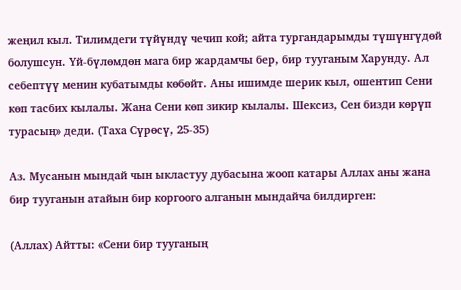жеңил кыл. Тилимдеги түйүндү чечип кой; айта тургандарымды түшүнгүдөй болушсун. Үй-бүлөмдөн мага бир жардамчы бер, бир тууганым Харунду. Ал себептүү менин кубатымды көбөйт. Аны ишимде шерик кыл, ошентип Сени көп тасбих кылалы. Жана Сени көп зикир кылалы. Шексиз, Сен бизди көрүп турасың» деди. (Таха Сүрөсү, 25-35)

Аз. Мусанын мындай чын ыкластуу дубасына жооп катары Аллах аны жана бир тууганын атайын бир коргоого алганын мындайча билдирген:

(Аллах) Айтты: «Сени бир тууганың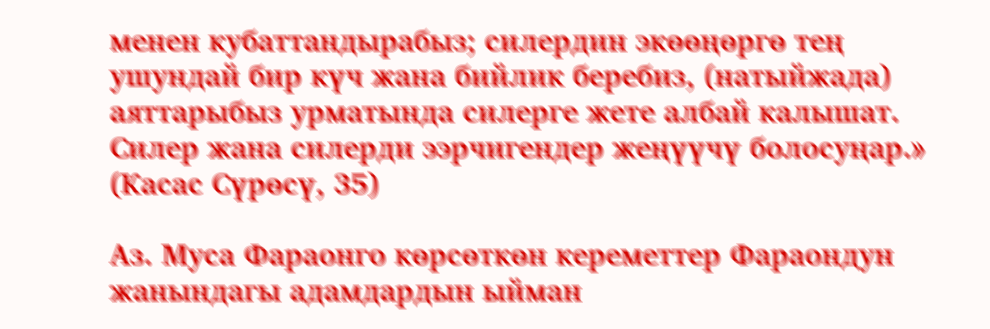менен кубаттандырабыз; силердин экөөңөргө тең ушундай бир күч жана бийлик беребиз, (натыйжада) аяттарыбыз урматында силерге жете албай калышат. Силер жана силерди ээрчигендер жеңүүчү болосуңар.» (Касас Сүрөсү, 35)

Аз. Муса Фараонго көрсөткөн кереметтер Фараондун жанындагы адамдардын ыйман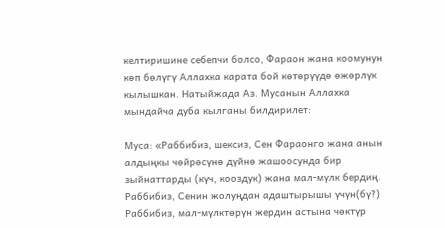келтиришине себепчи болсо, Фараон жана коомунун көп бөлүгү Аллахка карата бой көтөрүүдө өжөрлүк кылышкан. Натыйжада Аз. Мусанын Аллахка мындайча дуба кылганы билдирилет:

Муса: «Раббибиз, шексиз, Сен Фараонго жана анын алдыңкы чөйрөсүнө дүйнө жашоосунда бир зыйнаттарды (күч, кооздук) жана мал-мүлк бердиң. Раббибиз, Сенин жолуңдан адаштырышы үчүн(бү?) Раббибиз, мал-мүлктөрүн жердин астына чөктүр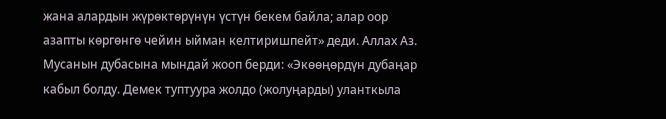жана алардын жүрөктөрүнүн үстүн бекем байла; алар оор азапты көргөнгө чейин ыйман келтиришпейт» деди. Аллах Аз. Мусанын дубасына мындай жооп берди: «Экөөңөрдүн дубаңар кабыл болду. Демек туптуура жолдо (жолуңарды) уланткыла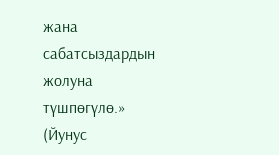жана сабатсыздардын жолуна түшпөгүлө.» (Йунус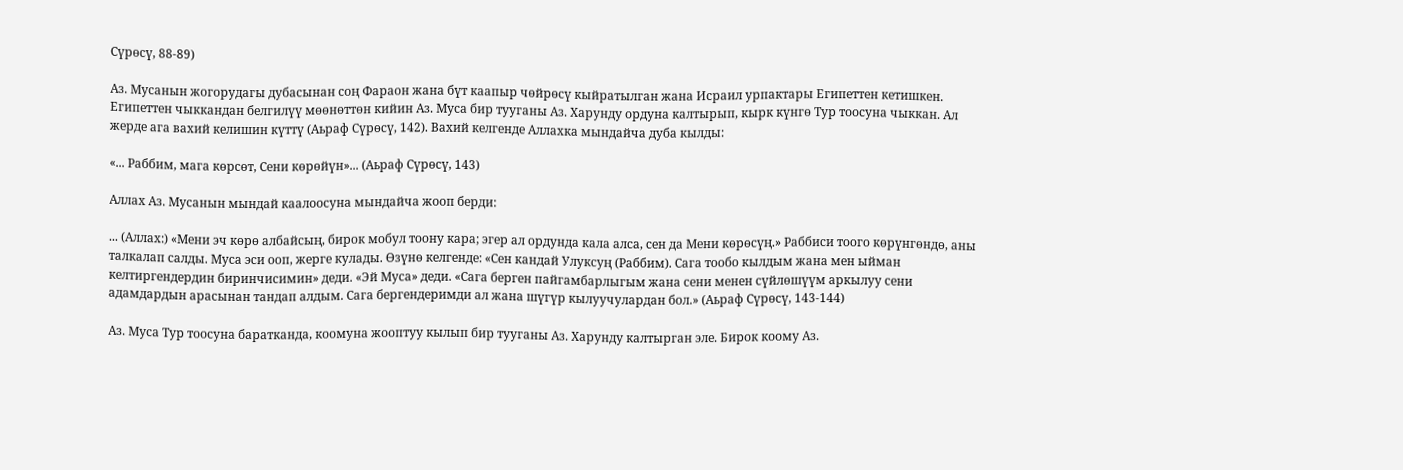Сүрөсү, 88-89)

Аз. Мусанын жогорудагы дубасынан соң Фараон жана бүт каапыр чөйрөсү кыйратылган жана Исраил урпактары Египеттен кетишкен. Египеттен чыккандан белгилүү мөөнөттөн кийин Аз. Муса бир тууганы Аз. Харунду ордуна калтырып, кырк күнгө Тур тоосуна чыккан. Ал жерде ага вахий келишин күттү (Аьраф Сүрөсү, 142). Вахий келгенде Аллахка мындайча дуба кылды:

«... Раббим, мага көрсөт, Сени көрөйүн»... (Аьраф Сүрөсү, 143)

Аллах Аз. Мусанын мындай каалоосуна мындайча жооп берди:

... (Аллах:) «Мени эч көрө албайсың, бирок мобул тоону кара; эгер ал ордунда кала алса, сен да Мени көрөсүң.» Раббиси тоого көрүнгөндө, аны талкалап салды. Муса эси ооп, жерге кулады. Өзүнө келгенде: «Сен кандай Улуксуң (Раббим). Сага тообо кылдым жана мен ыйман келтиргендердин биринчисимин» деди. «Эй Муса» деди. «Сага берген пайгамбарлыгым жана сени менен сүйлөшүүм аркылуу сени адамдардын арасынан тандап алдым. Сага бергендеримди ал жана шүгүр кылуучулардан бол.» (Аьраф Сүрөсү, 143-144)

Аз. Муса Тур тоосуна баратканда, коомуна жооптуу кылып бир тууганы Аз. Харунду калтырган эле. Бирок коому Аз.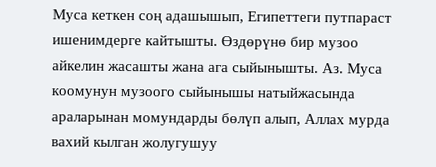Муса кеткен соң адашышып, Египеттеги путпараст ишенимдерге кайтышты. Өздөрүнө бир музоо айкелин жасашты жана ага сыйынышты. Аз. Муса коомунун музоого сыйынышы натыйжасында араларынан момундарды бөлүп алып, Аллах мурда вахий кылган жолугушуу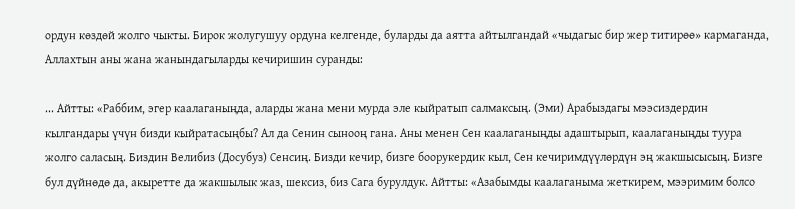ордун көздөй жолго чыкты. Бирок жолугушуу ордуна келгенде, буларды да аятта айтылгандай «чыдагыс бир жер титирөө» кармаганда, Аллахтын аны жана жанындагыларды кечиришин суранды:

... Айтты: «Раббим, эгер каалаганыңда, аларды жана мени мурда эле кыйратып салмаксың. (Эми) Арабыздагы мээсиздердин кылгандары үчүн бизди кыйратасыңбы? Ал да Сенин сынооң гана. Аны менен Сен каалаганыңды адаштырып, каалаганыңды туура жолго саласың. Биздин Велибиз (Досубуз) Сенсиң. Бизди кечир, бизге боорукердик кыл, Сен кечиримдүүлөрдүн эң жакшысысың. Бизге бул дүйнөдө да, акыретте да жакшылык жаз, шексиз, биз Сага бурулдук. Айтты: «Азабымды каалаганыма жеткирем, мээримим болсо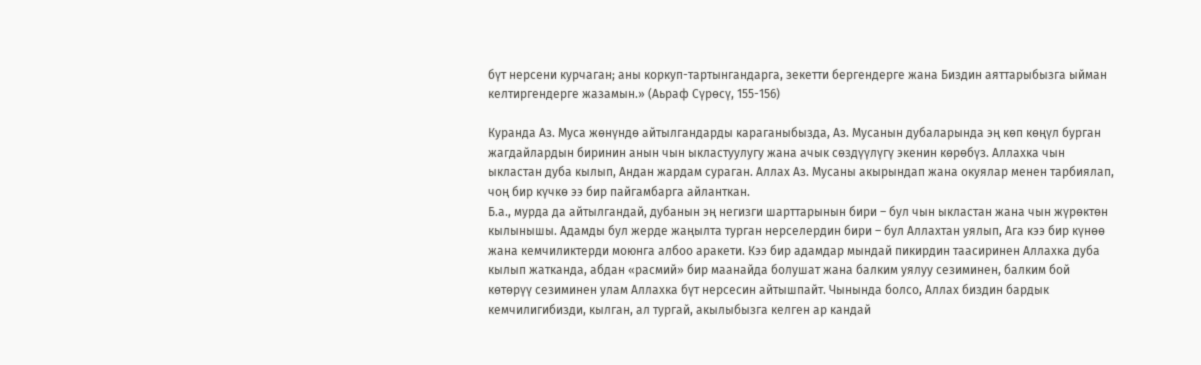бүт нерсени курчаган; аны коркуп-тартынгандарга, зекетти бергендерге жана Биздин аяттарыбызга ыйман келтиргендерге жазамын.» (Аьраф Сүрөсү, 155-156)

Куранда Аз. Муса жөнүндө айтылгандарды караганыбызда, Аз. Мусанын дубаларында эң көп көңүл бурган жагдайлардын биринин анын чын ыкластуулугу жана ачык сөздүүлүгү экенин көрөбүз. Аллахка чын ыкластан дуба кылып, Андан жардам сураган. Аллах Аз. Мусаны акырындап жана окуялар менен тарбиялап, чоң бир күчкө ээ бир пайгамбарга айланткан.
Б.а., мурда да айтылгандай, дубанын эң негизги шарттарынын бири – бул чын ыкластан жана чын жүрөктөн кылынышы. Адамды бул жерде жаңылта турган нерселердин бири – бул Аллахтан уялып, Ага кээ бир күнөө жана кемчиликтерди моюнга албоо аракети. Кээ бир адамдар мындай пикирдин таасиринен Аллахка дуба кылып жатканда, абдан «расмий» бир маанайда болушат жана балким уялуу сезиминен, балким бой көтөрүү сезиминен улам Аллахка бүт нерсесин айтышпайт. Чынында болсо, Аллах биздин бардык кемчилигибизди, кылган, ал тургай, акылыбызга келген ар кандай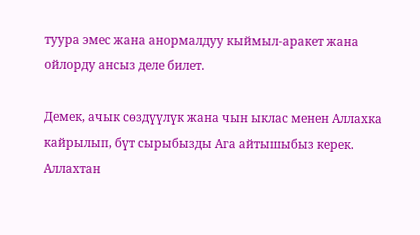туура эмес жана анормалдуу кыймыл-аракет жана ойлорду ансыз деле билет.

Демек, ачык сөздүүлүк жана чын ыклас менен Аллахка кайрылып, бүт сырыбызды Ага айтышыбыз керек. Аллахтан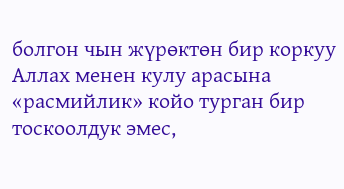болгон чын жүрөктөн бир коркуу Аллах менен кулу арасына «расмийлик» койо турган бир тоскоолдук эмес,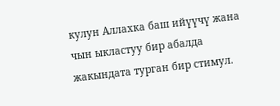кулун Аллахка баш ийүүчү жана чын ыкластуу бир абалда жакындата турган бир стимул.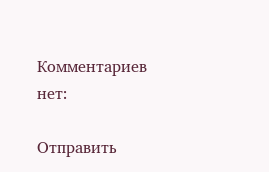Комментариев нет:

Отправить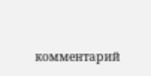комментарий